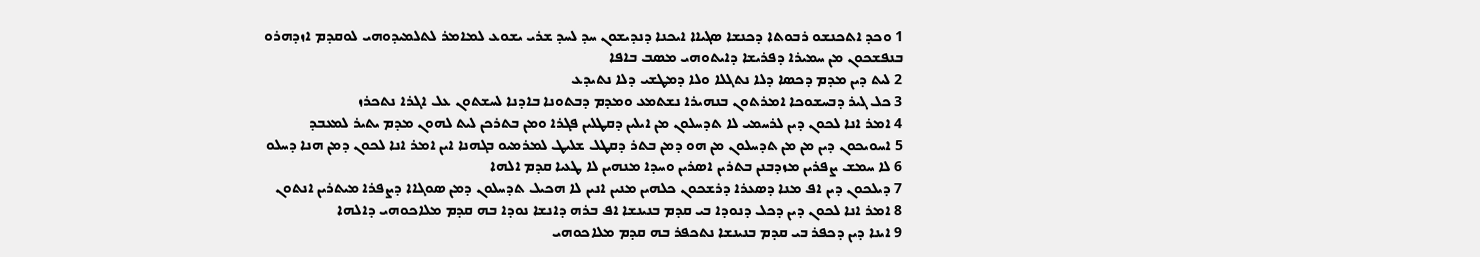1 ܘܟܕ ܐܬܟܢܫܘ ܪܒܘܬܐ ܕܟܢܫܐ ܤܓܝܐܐ ܐܝܟܢܐ ܕܢܕܝܫܘܢ ܚܕ ܠܚܕ ܫܪܝ ܝܫܘܥ ܠܡܐܡܪ ܠܬܠܡܝܕܘܗܝ ܠܘܩܕܡ ܐܙܕܗܪܘ ܒܢܦܫܟܘܢ ܡܢ ܚܡܝܪܐ ܕܦܪܝܫܐ ܕܐܝܬܘܗܝ ܡܤܒ ܒܐܦܐ
2 ܠܝܬ ܕܝܢ ܡܕܡ ܕܟܤܐ ܕܠܐ ܢܬܓܠܐ ܘܠܐ ܕܡܛܫܝ ܕܠܐ ܢܬܝܕܥ
3 ܟܠ ܓܝܪ ܕܒܚܫܘܟܐ ܐܡܪܬܘܢ ܒܢܗܝܪܐ ܢܫܬܡܥ ܘܡܕܡ ܕܒܬܘܢܐ ܒܐܕܢܐ ܠܚܫܬܘܢ ܥܠ ܐܓܪܐ ܢܬܟܪܙ
4 ܐܡܪ ܐܢܐ ܠܟܘܢ ܕܝܢ ܠܪܚܡܝ ܠܐ ܬܕܚܠܘܢ ܡܢ ܐܝܠܝܢ ܕܩܛܠܝܢ ܦܓܪܐ ܘܡܢ ܒܬܪܟܢ ܠܝܬ ܠܗܘܢ ܡܕܡ ܝܬܝܪ ܠܡܥܒܕ
5 ܐܚܘܝܟܘܢ ܕܝܢ ܡܢ ܡܢ ܬܕܚܠܘܢ ܡܢ ܗܘ ܕܡܢ ܒܬܪ ܕܩܛܠ ܫܠܝܛ ܠܡܪܡܝܘ ܒܓܗܢܐ ܐܝܢ ܐܡܪ ܐܢܐ ܠܟܘܢ ܕܡܢ ܗܢܐ ܕܚܠܘ
6 ܠܐ ܚܡܫ ܨܦܪܝܢ ܡܙܕܒܢܢ ܒܬܪܝܢ ܐܤܪܝܢ ܘܚܕܐ ܡܢܗܝܢ ܠܐ ܛܥܝܐ ܩܕܡ ܐܠܗܐ
7 ܕܝܠܟܘܢ ܕܝܢ ܐܦ ܡܢܐ ܕܤܥܪܐ ܕܪܫܟܘܢ ܟܠܗܝܢ ܡܢܝܢ ܐܢܝܢ ܠܐ ܗܟܝܠ ܬܕܚܠܘܢ ܕܡܢ ܤܘܓܐܐ ܕܨܦܪܐ ܡܝܬܪܝܢ ܐܢܬܘܢ
8 ܐܡܪ ܐܢܐ ܠܟܘܢ ܕܝܢ ܕܟܠ ܕܢܘܕܐ ܒܝ ܩܕܡ ܒܢܝܢܫܐ ܐܦ ܒܪܗ ܕܐܢܫܐ ܢܘܕܐ ܒܗ ܩܕܡ ܡܠܐܟܘܗܝ ܕܐܠܗܐ
9 ܐܝܢܐ ܕܝܢ ܕܟܦܪ ܒܝ ܩܕܡ ܒܢܝܢܫܐ ܢܬܟܦܪ ܒܗ ܩܕܡ ܡܠܐܟܘܗܝ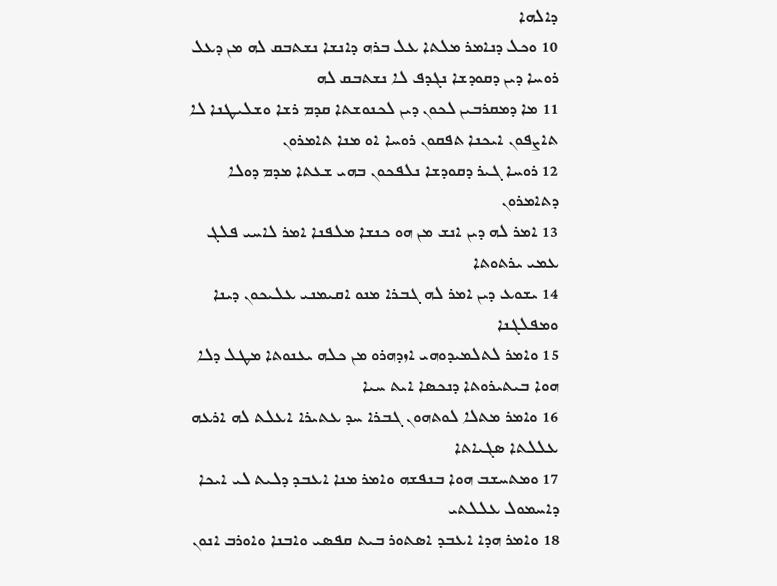ܕܐܠܗܐ
10 ܘܟܠ ܕܢܐܡܪ ܡܠܬܐ ܥܠ ܒܪܗ ܕܐܢܫܐ ܢܫܬܒܩ ܠܗ ܡܢ ܕܥܠ ܪܘܚܐ ܕܝܢ ܕܩܘܕܫܐ ܢܓܕܦ ܠܐ ܢܫܬܒܩ ܠܗ
11 ܡܐ ܕܡܩܪܒܝܢ ܠܟܘܢ ܕܝܢ ܠܟܢܘܫܬܐ ܩܕܡ ܪܫܐ ܘܫܠܝܛܢܐ ܠܐ ܬܐܨܦܘܢ ܐܝܟܢܐ ܬܦܩܘܢ ܪܘܚܐ ܐܘ ܡܢܐ ܬܐܡܪܘܢ
12 ܪܘܚܐ ܓܝܪ ܕܩܘܕܫܐ ܢܠܦܟܘܢ ܒܗܝ ܫܥܬܐ ܡܕܡ ܕܘܠܐ ܕܬܐܡܪܘܢ
13 ܐܡܪ ܠܗ ܕܝܢ ܐܢܫ ܡܢ ܗܘ ܟܢܫܐ ܡܠܦܢܐ ܐܡܪ ܠܐܚܝ ܦܠܓ ܥܡܝ ܝܪܬܘܬܐ
14 ܝܫܘܥ ܕܝܢ ܐܡܪ ܠܗ ܓܒܪܐ ܡܢܘ ܐܩܝܡܢܝ ܥܠܝܟܘܢ ܕܝܢܐ ܘܡܦܠܓܢܐ
15 ܘܐܡܪ ܠܬܠܡܝܕܘܗܝ ܐܙܕܗܪܘ ܡܢ ܟܠܗ ܝܥܢܘܬܐ ܡܛܠ ܕܠܐ ܗܘܐ ܒܝܬܝܪܘܬܐ ܕܢܟܤܐ ܐܝܬ ܚܝܐ
16 ܘܐܡܪ ܡܬܠܐ ܠܘܬܗܘܢ ܓܒܪܐ ܚܕ ܥܬܝܪܐ ܐܥܠܬ ܠܗ ܐܪܥܗ ܥܠܠܬܐ ܤܓܝܐܬܐ
17 ܘܡܬܚܫܒ ܗܘܐ ܒܢܦܫܗ ܘܐܡܪ ܡܢܐ ܐܥܒܕ ܕܠܝܬ ܠܝ ܐܝܟܐ ܕܐܚܡܘܠ ܥܠܠܬܝ
18 ܘܐܡܪ ܗܕܐ ܐܥܒܕ ܐܤܬܘܪ ܒܝܬ ܩܦܤܝ ܘܐܒܢܐ ܘܐܘܪܒ ܐܢܘܢ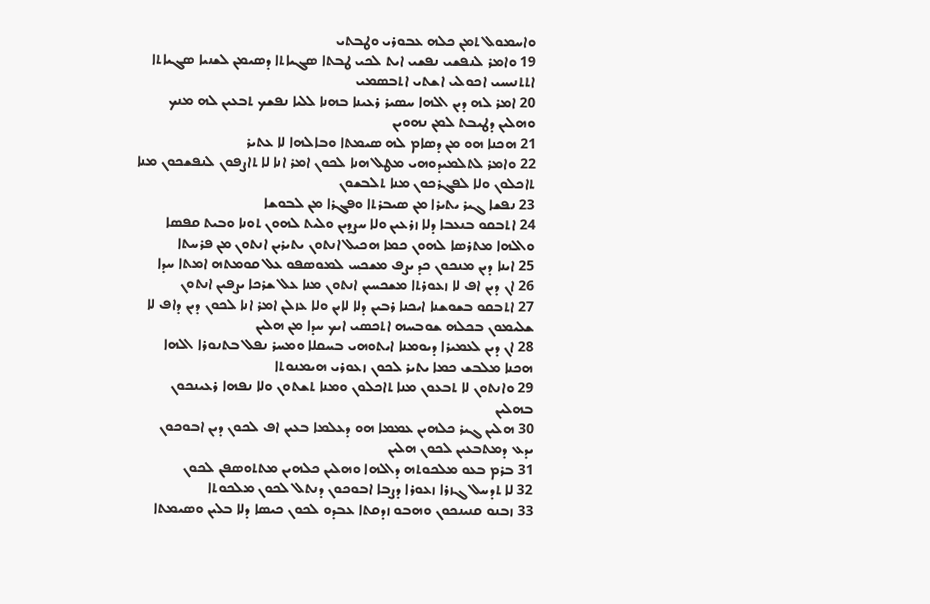ܘܐܚܡܘܠ ܬܡܢ ܟܠܗ ܥܒܘܪܝ ܘܛܒܬܝ
19 ܘܐܡܪ ܠܢܦܫܝ ܢܦܫܝ ܐܝܬ ܠܟܝ ܛܒܬܐ ܤܓܝܐܬܐ ܕܤܝܡܢ ܠܫܢܝܐ ܤܓܝܐܬܐ ܐܬܬܢܝܚܝ ܐܟܘܠܝ ܐܫܬܝ ܐܬܒܤܡܝ
20 ܐܡܪ ܠܗ ܕܝܢ ܐܠܗܐ ܚܤܝܪ ܪܥܝܢܐ ܒܗܢܐ ܠܠܝܐ ܢܦܫܟ ܬܒܥܝܢ ܠܗ ܡܢܟ ܘܗܠܝܢ ܕܛܝܒܬ ܠܡܢ ܢܗܘܝܢ
21 ܗܟܢܐ ܗܘ ܡܢ ܕܤܐܡ ܠܗ ܤܝܡܬܐ ܘܒܐܠܗܐ ܠܐ ܥܬܝܪ
22 ܘܐܡܪ ܠܬܠܡܝܕܘܗܝ ܡܛܠ ܗܢܐ ܠܟܘܢ ܐܡܪ ܐܢܐ ܠܐ ܬܐܨܦܘܢ ܠܢܦܫܟܘܢ ܡܢܐ ܬܐܟܠܘܢ ܘܠܐ ܠܦܓܪܟܘܢ ܡܢܐ ܬܠܒܫܘܢ
23 ܢܦܫܐ ܓܝܪ ܝܬܝܪܐ ܡܢ ܤܝܒܪܬܐ ܘܦܓܪܐ ܡܢ ܠܒܘܫܐ
24 ܐܬܒܩܘ ܒܢܥܒܐ ܕܠܐ ܙܪܥܝܢ ܘܠܐ ܚܨܕܝܢ ܘܠܝܬ ܠܗܘܢ ܬܘܢܐ ܘܒܝܬ ܩܦܤܐ ܘܐܠܗܐ ܡܬܪܤܐ ܠܗܘܢ ܟܡܐ ܗܟܝܠ ܐܢܬܘܢ ܝܬܝܪܝܢ ܐܢܬܘܢ ܡܢ ܦܪܚܬܐ
25 ܐܝܢܐ ܕܝܢ ܡܢܟܘܢ ܟܕ ܝܨܦ ܡܫܟܚ ܠܡܘܤܦܘ ܥܠ ܩܘܡܬܗ ܐܡܬܐ ܚܕܐ
26 ܐܢ ܕܝܢ ܐܦ ܠܐ ܙܥܘܪܬܐ ܡܫܟܚܝܢ ܐܢܬܘܢ ܡܢܐ ܥܠ ܫܪܟܐ ܝܨܦܝܢ ܐܢܬܘܢ
27 ܐܬܒܩܘ ܒܫܘܫܢܐ ܐܝܟܢܐ ܪܒܝܢ ܕܠܐ ܠܐܝܢ ܘܠܐ ܥܙܠܢ ܐܡܪ ܐܢܐ ܠܟܘܢ ܕܝܢ ܕܐܦ ܠܐ ܫܠܝܡܘܢ ܒܟܠܗ ܫܘܒܚܗ ܐܬܟܤܝ ܐܝܟ ܚܕܐ ܡܢ ܗܠܝܢ
28 ܐܢ ܕܝܢ ܠܥܡܝܪܐ ܕܝܘܡܢܐ ܐܝܬܘܗܝ ܒܚܩܠܐ ܘܡܚܪ ܢܦܠ ܒܬܢܘܪܐ ܐܠܗܐ ܗܟܢܐ ܡܠܒܫ ܟܡܐ ܝܬܝܪ ܠܟܘܢ ܙܥܘܪܝ ܗܝܡܢܘܬܐ
29 ܘܐܢܬܘܢ ܠܐ ܬܒܥܘܢ ܡܢܐ ܬܐܟܠܘܢ ܘܡܢܐ ܬܫܬܘܢ ܘܠܐ ܢܦܗܐ ܪܥܝܢܟܘܢ ܒܗܠܝܢ
30 ܗܠܝܢ ܓܝܪ ܟܠܗܝܢ ܥܡܡܐ ܗܘ ܕܥܠܡܐ ܒܥܝܢ ܐܦ ܠܟܘܢ ܕܝܢ ܐܒܘܟܘܢ ܝܕܥ ܕܡܬܒܥܝܢ ܠܟܘܢ ܗܠܝܢ
31 ܒܪܡ ܒܥܘ ܡܠܟܘܬܗ ܕܐܠܗܐ ܘܗܠܝܢ ܟܠܗܝܢ ܡܬܬܘܤܦܢ ܠܟܘܢ
32 ܠܐ ܬܕܚܠ ܓܙܪܐ ܙܥܘܪܐ ܕܨܒܐ ܐܒܘܟܘܢ ܕܢܬܠ ܠܟܘܢ ܡܠܟܘܬܐ
33 ܙܒܢܘ ܩܢܝܢܟܘܢ ܘܗܒܘ ܙܕܩܬܐ ܥܒܕܘ ܠܟܘܢ ܟܝܤܐ ܕܠܐ ܒܠܝܢ ܘܤܝܡܬܐ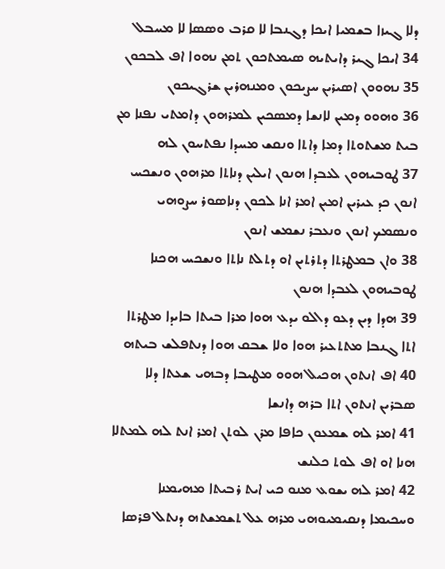ܕܠܐ ܓܝܙܐ ܒܫܡܝܐ ܐܝܟܐ ܕܓܢܒܐ ܠܐ ܩܪܒ ܘܤܤܐ ܠܐ ܡܚܒܠ
34 ܐܝܟܐ ܓܝܪ ܕܐܝܬܝܗ ܤܝܡܬܟܘܢ ܬܡܢ ܢܗܘܐ ܐܦ ܠܒܟܘܢ
35 ܢܗܘܘܢ ܐܤܝܪܝܢ ܚܨܝܟܘܢ ܘܡܢܗܪܝܢ ܫܪܓܝܟܘܢ
36 ܘܗܘܘ ܕܡܝܢ ܠܐܢܫܐ ܕܡܤܟܝܢ ܠܡܪܗܘܢ ܕܐܡܬܝ ܢܦܢܐ ܡܢ ܒܝܬ ܡܫܬܘܬܐ ܕܡܐ ܕܐܬܐ ܘܢܩܫ ܡܚܕܐ ܢܦܬܚܘܢ ܠܗ
37 ܛܘܒܝܗܘܢ ܠܥܒܕܐ ܗܢܘܢ ܐܝܠܝܢ ܕܢܐܬܐ ܡܪܗܘܢ ܘܢܫܟܚ ܐܢܘܢ ܟܕ ܥܝܪܝܢ ܐܡܝܢ ܐܡܪ ܐܢܐ ܠܟܘܢ ܕܢܐܤܘܪ ܚܨܘܗܝ ܘܢܤܡܟ ܐܢܘܢ ܘܢܥܒܪ ܢܫܡܫ ܐܢܘܢ
38 ܘܐܢ ܒܡܛܪܬܐ ܕܬܪܬܝܢ ܐܘ ܕܬܠܬ ܢܐܬܐ ܘܢܫܟܚ ܗܟܢܐ ܛܘܒܝܗܘܢ ܠܥܒܕܐ ܗܢܘܢ
39 ܗܕܐ ܕܝܢ ܕܥܘ ܕܐܠܘ ܝܕܥ ܗܘܐ ܡܪܐ ܒܝܬܐ ܒܐܝܕܐ ܡܛܪܬܐ ܐܬܐ ܓܢܒܐ ܡܬܬܥܝܪ ܗܘܐ ܘܠܐ ܫܒܩ ܗܘܐ ܕܢܬܦܠܫ ܒܝܬܗ
40 ܐܦ ܐܢܬܘܢ ܗܟܝܠ ܗܘܘ ܡܛܝܒܐ ܕܒܗܝ ܫܥܬܐ ܕܠܐ ܤܒܪܝܢ ܐܢܬܘܢ ܐܬܐ ܒܪܗ ܕܐܢܫܐ
41 ܐܡܪ ܠܗ ܫܡܥܘܢ ܟܐܦܐ ܡܪܢ ܠܘܬܢ ܐܡܪ ܐܢܬ ܠܗ ܠܡܬܠܐ ܗܢܐ ܐܘ ܐܦ ܠܘܬ ܟܠܢܫ
42 ܐܡܪ ܠܗ ܝܫܘܥ ܡܢܘ ܟܝ ܐܝܬ ܪܒܝܬܐ ܡܗܝܡܢܐ ܘܚܟܝܡܐ ܕܢܩܝܡܝܘܗܝ ܡܪܗ ܥܠ ܬܫܡܫܬܗ ܕܢܬܠ ܦܪܤܐ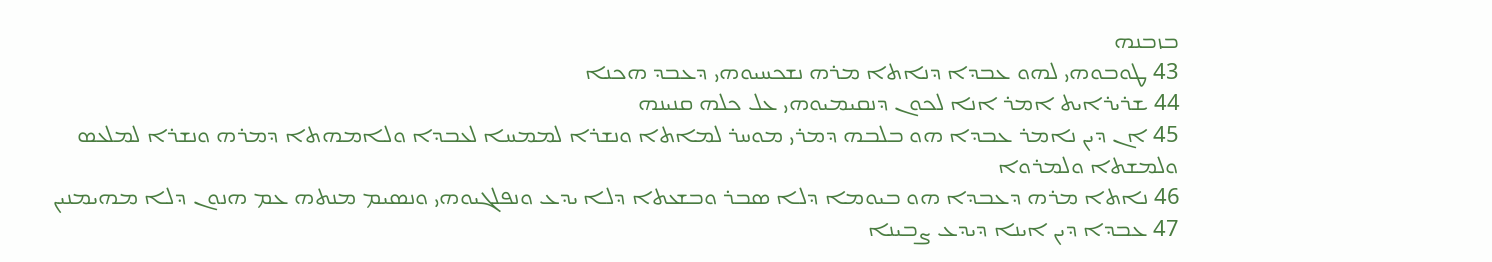ܒܙܒܢܗ
43 ܛܘܒܘܗܝ ܠܗܘ ܥܒܕܐ ܕܢܐܬܐ ܡܪܗ ܢܫܟܚܝܘܗܝ ܕܥܒܕ ܗܟܢܐ
44 ܫܪܝܪܐܝܬ ܐܡܪ ܐܢܐ ܠܟܘܢ ܕܢܩܝܡܝܘܗܝ ܥܠ ܟܠܗ ܩܢܝܢܗ
45 ܐܢ ܕܝܢ ܢܐܡܪ ܥܒܕܐ ܗܘ ܒܠܒܗ ܕܡܪܝ ܡܘܚܪ ܠܡܐܬܐ ܘܢܫܪܐ ܠܡܡܚܐ ܠܥܒܕܐ ܘܠܐܡܗܬܐ ܕܡܪܗ ܘܢܫܪܐ ܠܡܠܥܤ ܘܠܡܫܬܐ ܘܠܡܪܘܐ
46 ܢܐܬܐ ܡܪܗ ܕܥܒܕܐ ܗܘ ܒܝܘܡܐ ܕܠܐ ܤܒܪ ܘܒܫܥܬܐ ܕܠܐ ܝܕܥ ܘܢܦܠܓܝܘܗܝ ܘܢܤܝܡ ܡܢܬܗ ܥܡ ܗܢܘܢ ܕܠܐ ܡܗܝܡܢܝܢ
47 ܥܒܕܐ ܕܝܢ ܐܝܢܐ ܕܝܕܥ ܨܒܝܢܐ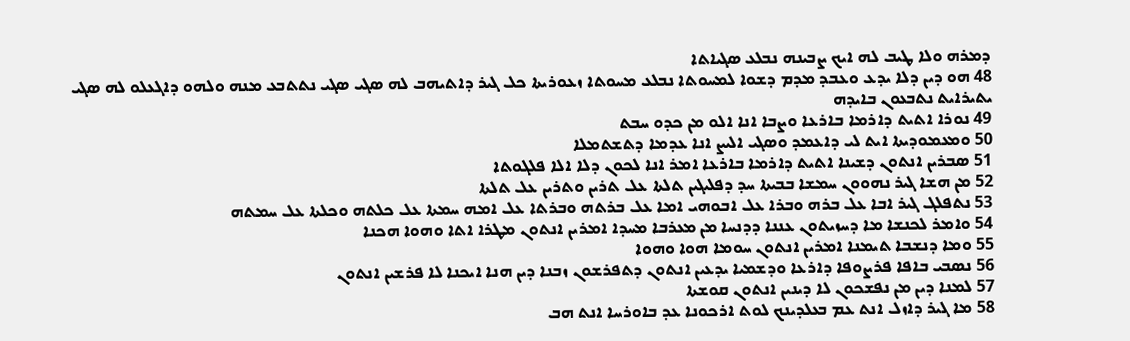ܕܡܪܗ ܘܠܐ ܛܝܒ ܠܗ ܐܝܟ ܨܒܝܢܗ ܢܒܠܥ ܤܓܝܐܬܐ
48 ܗܘ ܕܝܢ ܕܠܐ ܝܕܥ ܘܥܒܕ ܡܕܡ ܕܫܘܐ ܠܡܚܘܬܐ ܢܒܠܥ ܡܚܘܬܐ ܙܥܘܪܝܬܐ ܟܠ ܓܝܪ ܕܐܬܝܗܒ ܠܗ ܤܓܝ ܤܓܝ ܢܬܬܒܥ ܡܢܗ ܘܠܗܘ ܕܐܓܥܠܘ ܠܗ ܤܓܝ ܝܬܝܪܐܝܬ ܢܬܒܥܘܢ ܒܐܝܕܗ
49 ܢܘܪܐ ܐܬܝܬ ܕܐܪܡܐ ܒܐܪܥܐ ܘܨܒܐ ܐܢܐ ܐܠܘ ܡܢ ܟܕܘ ܚܒܬ
50 ܘܡܥܡܘܕܝܬܐ ܐܝܬ ܠܝ ܕܐܥܡܕ ܘܤܓܝ ܐܠܝܨ ܐܢܐ ܥܕܡܐ ܕܬܫܬܡܠܐ
51 ܤܒܪܝܢ ܐܢܬܘܢ ܕܫܝܢܐ ܐܬܝܬ ܕܐܪܡܐ ܒܐܪܥܐ ܐܡܪ ܐܢܐ ܠܟܘܢ ܕܠܐ ܐܠܐ ܦܠܓܘܬܐ
52 ܡܢ ܗܫܐ ܓܝܪ ܢܗܘܘܢ ܚܡܫܐ ܒܒܝܬܐ ܚܕ ܕܦܠܝܓܝܢ ܬܠܬܐ ܥܠ ܬܪܝܢ ܘܬܪܝܢ ܥܠ ܬܠܬܐ
53 ܢܬܦܠܓ ܓܝܪ ܐܒܐ ܥܠ ܒܪܗ ܘܒܪܐ ܥܠ ܐܒܘܗܝ ܐܡܐ ܥܠ ܒܪܬܗ ܘܒܪܬܐ ܥܠ ܐܡܗ ܚܡܬܐ ܥܠ ܟܠܬܗ ܘܟܠܬܐ ܥܠ ܚܡܬܗ
54 ܘܐܡܪ ܠܟܢܫܐ ܡܐ ܕܚܙܝܬܘܢ ܥܢܢܐ ܕܕܢܚܐ ܡܢ ܡܥܪܒܐ ܡܚܕܐ ܐܡܪܝܢ ܐܢܬܘܢ ܡܛܪܐ ܐܬܐ ܘܗܘܐ ܗܟܢܐ
55 ܘܡܐ ܕܢܫܒܐ ܬܝܡܢܐ ܐܡܪܝܢ ܐܢܬܘܢ ܚܘܡܐ ܗܘܐ ܘܗܘܐ
56 ܢܤܒܝ ܒܐܦܐ ܦܪܨܘܦܐ ܕܐܪܥܐ ܘܕܫܡܝܐ ܝܕܥܝܢ ܐܢܬܘܢ ܕܬܦܪܫܘܢ ܙܒܢܐ ܕܝܢ ܗܢܐ ܐܝܟܢܐ ܠܐ ܦܪܫܝܢ ܐܢܬܘܢ
57 ܠܡܢܐ ܕܝܢ ܡܢ ܢܦܫܟܘܢ ܠܐ ܕܝܢܝܢ ܐܢܬܘܢ ܩܘܫܬܐ
58 ܡܐ ܓܝܪ ܕܐܙܠ ܐܢܬ ܥܡ ܒܥܠܕܝܢܟ ܠܘܬ ܐܪܟܘܢܐ ܥܕ ܒܐܘܪܚܐ ܐܢܬ ܗܒ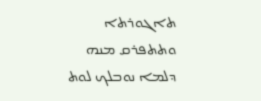ܬܐܓܘܪܬܐ ܘܬܬܦܪܩ ܡܢܗ ܕܠܡܐ ܢܘܒܠܟ ܠܘܬ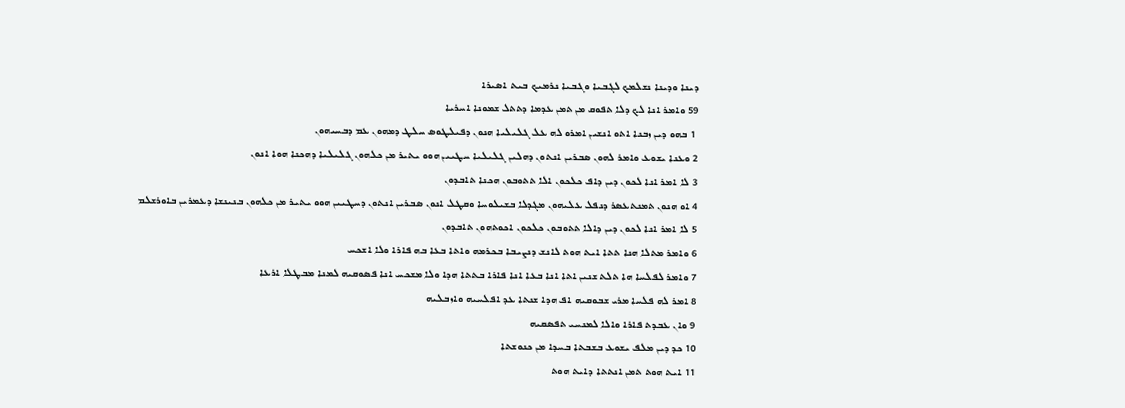ܕܝܢܐ ܘܕܝܢܐ ܢܫܠܡܟ ܠܓܒܝܐ ܘܓܒܝܐ ܢܪܡܝܟ ܒܝܬ ܐܤܝܪܐ
59 ܘܐܡܪ ܐܢܐ ܠܟ ܕܠܐ ܬܦܘܩ ܡܢ ܬܡܢ ܥܕܡܐ ܕܬܬܠ ܫܡܘܢܐ ܐܚܪܝܐ
 1 ܒܗܘ ܕܝܢ ܙܒܢܐ ܐܬܘ ܐܢܫܝܢ ܐܡܪܘ ܠܗ ܥܠ ܓܠܝܠܝܐ ܗܢܘܢ ܕܦܝܠܛܘܤ ܚܠܛ ܕܡܗܘܢ ܥܡ ܕܒܚܝܗܘܢ
2 ܘܥܢܐ ܝܫܘܥ ܘܐܡܪ ܠܗܘܢ ܤܒܪܝܢ ܐܢܬܘܢ ܕܗܠܝܢ ܓܠܝܠܝܐ ܚܛܝܝܢ ܗܘܘ ܝܬܝܪ ܡܢ ܟܠܗܘܢ ܓܠܝܠܝܐ ܕܗܟܢܐ ܗܘܐ ܐܢܘܢ
3 ܠܐ ܐܡܪ ܐܢܐ ܠܟܘܢ ܕܝܢ ܕܐܦ ܟܠܟܘܢ ܐܠܐ ܬܬܘܒܘܢ ܗܟܢܐ ܬܐܒܕܘܢ
4 ܐܘ ܗܢܘܢ ܬܡܢܬܥܤܪ ܕܢܦܠ ܥܠܝܗܘܢ ܡܓܕܠܐ ܒܫܝܠܘܚܐ ܘܩܛܠ ܐܢܘܢ ܤܒܪܝܢ ܐܢܬܘܢ ܕܚܛܝܝܢ ܗܘܘ ܝܬܝܪ ܡܢ ܟܠܗܘܢ ܒܢܝܢܫܐ ܕܥܡܪܝܢ ܒܐܘܪܫܠܡ
5 ܠܐ ܐܡܪ ܐܢܐ ܠܟܘܢ ܕܝܢ ܕܐܠܐ ܬܬܘܒܘܢ ܟܠܟܘܢ ܐܟܘܬܗܘܢ ܬܐܒܕܘܢ
6 ܘܐܡܪ ܡܬܠܐ ܗܢܐ ܬܬܐ ܐܝܬ ܗܘܬ ܠܐܢܫ ܕܢܨܝܒܐ ܒܟܪܡܗ ܘܐܬܐ ܒܥܐ ܒܗ ܦܐܪܐ ܘܠܐ ܐܫܟܚ
7 ܘܐܡܪ ܠܦܠܚܐ ܗܐ ܬܠܬ ܫܢܝܢ ܐܬܐ ܐܢܐ ܒܥܐ ܐܢܐ ܦܐܪܐ ܒܬܬܐ ܗܕܐ ܘܠܐ ܡܫܟܚ ܐܢܐ ܦܤܘܩܝܗ ܠܡܢܐ ܡܒܛܠܐ ܐܪܥܐ
8 ܐܡܪ ܠܗ ܦܠܚܐ ܡܪܝ ܫܒܘܩܝܗ ܐܦ ܗܕܐ ܫܢܬܐ ܥܕ ܐܦܠܚܝܗ ܘܐܙܒܠܝܗ
9 ܘܐܢ ܥܒܕܬ ܦܐܪܐ ܘܐܠܐ ܠܡܢܚܝ ܬܦܤܩܝܗ
10 ܟܕ ܕܝܢ ܡܠܦ ܝܫܘܥ ܒܫܒܬܐ ܒܚܕܐ ܡܢ ܟܢܘܫܬܐ
11 ܐܝܬ ܗܘܬ ܬܡܢ ܐܢܬܬܐ ܕܐܝܬ ܗܘܬ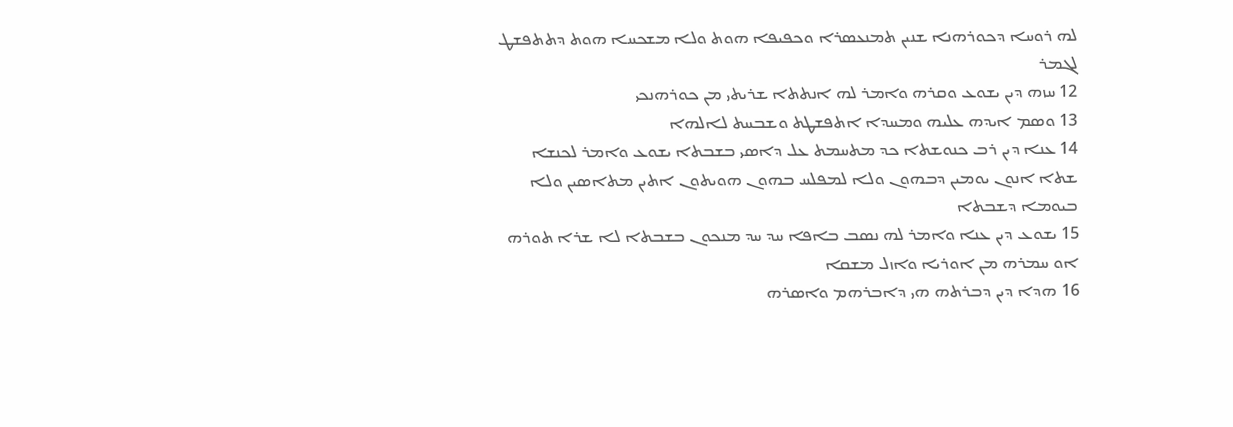ܠܗ ܪܘܚܐ ܕܟܘܪܗܢܐ ܫܢܝܢ ܬܡܢܥܤܪܐ ܘܟܦܝܦܐ ܗܘܬ ܘܠܐ ܡܫܟܚܐ ܗܘܬ ܕܬܬܦܫܛ ܠܓܡܪ
12 ܚܙܗ ܕܝܢ ܝܫܘܥ ܘܩܪܗ ܘܐܡܪ ܠܗ ܐܢܬܬܐ ܫܪܝܬܝ ܡܢ ܟܘܪܗܢܟܝ
13 ܘܤܡ ܐܝܕܗ ܥܠܝܗ ܘܡܚܕܐ ܐܬܦܫܛܬ ܘܫܒܚܬ ܠܐܠܗܐ
14 ܥܢܐ ܕܝܢ ܪܒ ܟܢܘܫܬܐ ܟܕ ܡܬܚܡܬ ܥܠ ܕܐܤܝ ܒܫܒܬܐ ܝܫܘܥ ܘܐܡܪ ܠܟܢܫܐ ܫܬܐ ܐܢܘܢ ܝܘܡܝܢ ܕܒܗܘܢ ܘܠܐ ܠܡܦܠܚ ܒܗܘܢ ܗܘܝܬܘܢ ܐܬܝܢ ܡܬܐܤܝܢ ܘܠܐ ܒܝܘܡܐ ܕܫܒܬܐ
15 ܝܫܘܥ ܕܝܢ ܥܢܐ ܘܐܡܪ ܠܗ ܢܤܒ ܒܐܦܐ ܚܕ ܚܕ ܡܢܟܘܢ ܒܫܒܬܐ ܠܐ ܫܪܐ ܬܘܪܗ ܐܘ ܚܡܪܗ ܡܢ ܐܘܪܝܐ ܘܐܙܠ ܡܫܩܐ
16 ܗܕܐ ܕܝܢ ܕܒܪܬܗ ܗܝ ܕܐܒܪܗܡ ܘܐܤܪܗ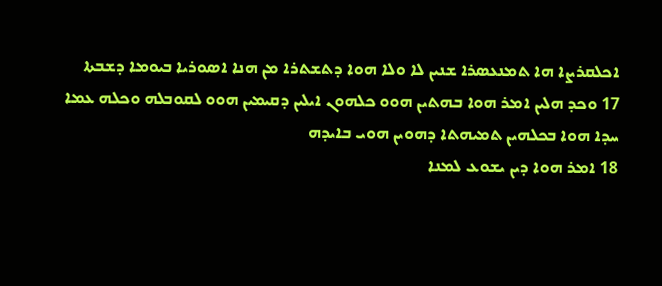ܐܟܠܩܪܨܐ ܗܐ ܬܡܢܥܤܪܐ ܫܢܝܢ ܠܐ ܘܠܐ ܗܘܐ ܕܬܫܬܪܐ ܡܢ ܗܢܐ ܐܤܘܪܝܐ ܒܝܘܡܐ ܕܫܒܬܐ
17 ܘܟܕ ܗܠܝܢ ܐܡܪ ܗܘܐ ܒܗܬܝܢ ܗܘܘ ܟܠܗܘܢ ܐܝܠܝܢ ܕܩܝܡܝܢ ܗܘܘ ܠܩܘܒܠܗ ܘܟܠܗ ܥܡܐ ܚܕܐ ܗܘܐ ܒܟܠܗܝܢ ܬܡܝܗܬܐ ܕܗܘܝܢ ܗܘܝ ܒܐܝܕܗ
18 ܐܡܪ ܗܘܐ ܕܝܢ ܝܫܘܥ ܠܡܢܐ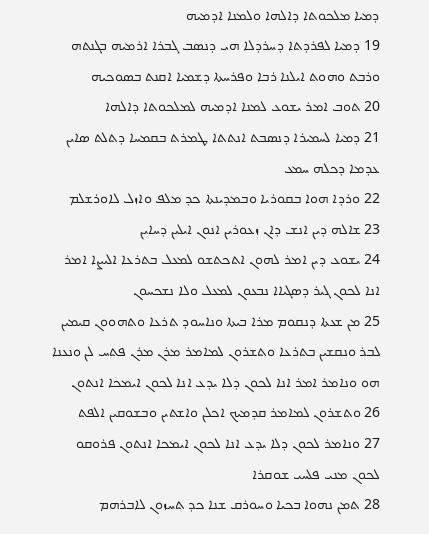ܕܡܝܐ ܡܠܟܘܬܐ ܕܐܠܗܐ ܘܠܡܢܐ ܐܕܡܝܗ
19 ܕܡܝܐ ܠܦܪܕܬܐ ܕܚܪܕܠܐ ܗܝ ܕܢܤܒ ܓܒܪܐ ܐܪܡܝܗ ܒܓܢܬܗ ܘܪܒܬ ܘܗܘܬ ܐܝܠܢܐ ܪܒܐ ܘܦܪܚܬܐ ܕܫܡܝܐ ܐܩܢܬ ܒܤܘܟܝܗ
20 ܬܘܒ ܐܡܪ ܝܫܘܥ ܠܡܢܐ ܐܕܡܝܗ ܠܡܠܟܘܬܐ ܕܐܠܗܐ
21 ܕܡܝܐ ܠܚܡܝܪܐ ܕܢܤܒܬ ܐܢܬܬܐ ܛܡܪܬ ܒܩܡܚܐ ܕܬܠܬ ܤܐܝܢ ܥܕܡܐ ܕܟܠܗ ܚܡܥ
22 ܘܪܕܐ ܗܘܐ ܒܩܘܪܝܐ ܘܒܡܕܝܢܬܐ ܟܕ ܡܠܦ ܘܐܙܠ ܠܐܘܪܫܠܡ
23 ܫܐܠܗ ܕܝܢ ܐܢܫ ܕܐܢ ܙܥܘܪܝܢ ܐܢܘܢ ܐܝܠܝܢ ܕܚܐܝܢ
24 ܝܫܘܥ ܕܝܢ ܐܡܪ ܠܗܘܢ ܐܬܟܬܫܘ ܠܡܥܠ ܒܬܪܥܐ ܐܠܝܨܐ ܐܡܪ ܐܢܐ ܠܟܘܢ ܓܝܪ ܕܤܓܝܐܐ ܢܒܥܘܢ ܠܡܥܠ ܘܠܐ ܢܫܟܚܘܢ
25 ܡܢ ܫܥܬܐ ܕܢܩܘܡ ܡܪܐ ܒܝܬܐ ܘܢܐܚܘܕ ܬܪܥܐ ܘܬܗܘܘܢ ܩܝܡܝܢ ܠܒܪ ܘܢܩܫܝܢ ܒܬܪܥܐ ܘܬܫܪܘܢ ܠܡܐܡܪ ܡܪܢ ܡܪܢ ܦܬܚ ܠܢ ܘܢܥܢܐ ܗܘ ܘܢܐܡܪ ܐܡܪ ܐܢܐ ܠܟܘܢ ܕܠܐ ܝܕܥ ܐܢܐ ܠܟܘܢ ܐܝܡܟܐ ܐܢܬܘܢ
26 ܘܬܫܪܘܢ ܠܡܐܡܪ ܩܕܡܝܟ ܐܟܠܢ ܘܐܫܬܝܢ ܘܒܫܘܩܝܢ ܐܠܦܬ
27 ܘܢܐܡܪ ܠܟܘܢ ܕܠܐ ܝܕܥ ܐܢܐ ܠܟܘܢ ܐܝܡܟܐ ܐܢܬܘܢ ܦܪܘܩܘ ܠܟܘܢ ܡܢܝ ܦܠܚܝ ܫܘܩܪܐ
28 ܬܡܢ ܢܗܘܐ ܒܟܝܐ ܘܚܘܪܩ ܫܢܐ ܟܕ ܬܚܙܘܢ ܠܐܒܪܗܡ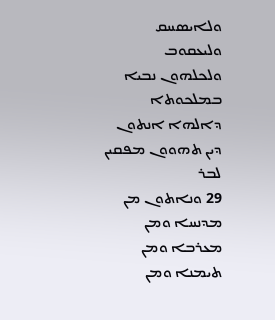ܘܠܐܝܤܚܩ ܘܠܝܥܩܘܒ ܘܠܟܠܗܘܢ ܢܒܝܐ ܒܡܠܟܘܬܐ ܕܐܠܗܐ ܐܢܬܘܢ ܕܝܢ ܬܗܘܘܢ ܡܦܩܝܢ ܠܒܪ
29 ܘܢܐܬܘܢ ܡܢ ܡܕܢܚܐ ܘܡܢ ܡܥܪܒܐ ܘܡܢ ܬܝܡܢܐ ܘܡܢ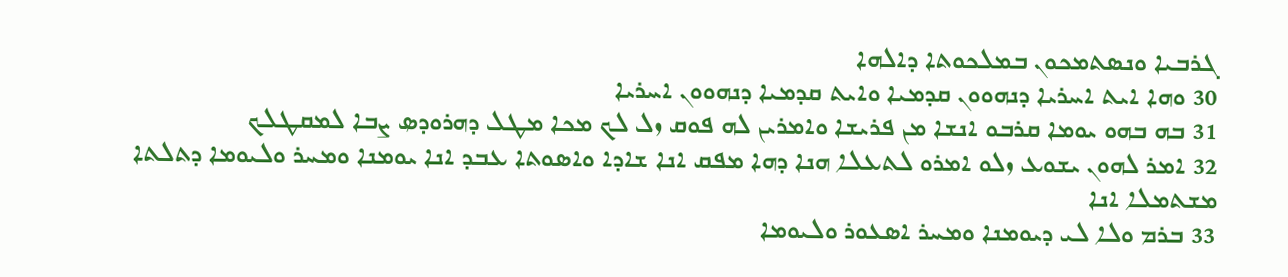ܓܪܒܝܐ ܘܢܤܬܡܟܘܢ ܒܡܠܟܘܬܐ ܕܐܠܗܐ
30 ܘܗܐ ܐܝܬ ܐܚܪܝܐ ܕܢܗܘܘܢ ܩܕܡܝܐ ܘܐܝܬ ܩܕܡܝܐ ܕܢܗܘܘܢ ܐܚܪܝܐ
31 ܒܗ ܒܗܘ ܝܘܡܐ ܩܪܒܘ ܐܢܫܐ ܡܢ ܦܪܝܫܐ ܘܐܡܪܝܢ ܠܗ ܦܘܩ ܙܠ ܠܟ ܡܟܐ ܡܛܠ ܕܗܪܘܕܤ ܨܒܐ ܠܡܩܛܠܟ
32 ܐܡܪ ܠܗܘܢ ܝܫܘܥ ܙܠܘ ܐܡܪܘ ܠܬܥܠܐ ܗܢܐ ܕܗܐ ܡܦܩ ܐܢܐ ܫܐܕܐ ܘܐܤܘܬܐ ܥܒܕ ܐܢܐ ܝܘܡܢܐ ܘܡܚܪ ܘܠܝܘܡܐ ܕܬܠܬܐ ܡܫܬܡܠܐ ܐܢܐ
33 ܒܪܡ ܘܠܐ ܠܝ ܕܝܘܡܢܐ ܘܡܚܪ ܐܤܥܘܪ ܘܠܝܘܡܐ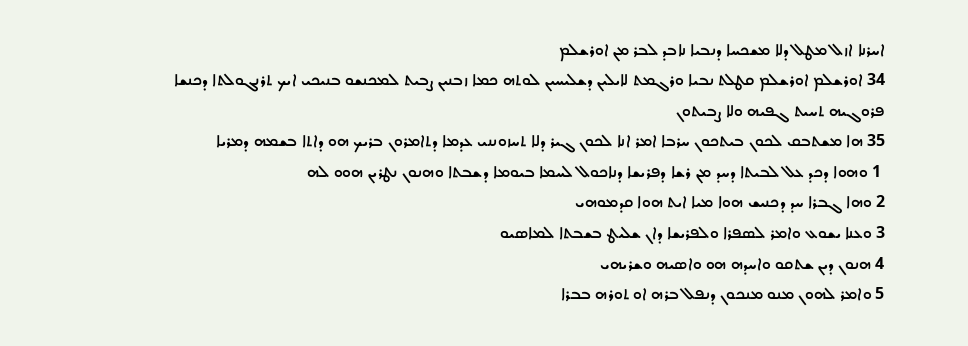ܐܚܪܢܐ ܐܙܠ ܡܛܠ ܕܠܐ ܡܫܟܚܐ ܕܢܒܝܐ ܢܐܒܕ ܠܒܪ ܡܢ ܐܘܪܫܠܡ
34 ܐܘܪܫܠܡ ܐܘܪܫܠܡ ܩܛܠܬ ܢܒܝܐ ܘܪܓܡܬ ܠܐܝܠܝܢ ܕܫܠܝܚܝܢ ܠܘܬܗ ܟܡܐ ܙܒܢܝܢ ܨܒܝܬ ܠܡܟܢܫܘ ܒܢܝܟܝ ܐܝܟ ܬܪܢܓܘܠܬܐ ܕܟܢܫܐ ܦܪܘܓܝܗ ܬܚܝܬ ܓܦܝܗ ܘܠܐ ܨܒܝܬܘܢ
35 ܗܐ ܡܫܬܒܩ ܠܟܘܢ ܒܝܬܟܘܢ ܚܪܒܐ ܐܡܪ ܐܢܐ ܠܟܘܢ ܓܝܪ ܕܠܐ ܬܚܙܘܢܢܝ ܥܕܡܐ ܕܬܐܡܪܘܢ ܒܪܝܟ ܗܘ ܕܐܬܐ ܒܫܡܗ ܕܡܪܝܐ
 1 ܘܗܘܐ ܕܟܕ ܥܠ ܠܒܝܬܐ ܕܚܕ ܡܢ ܪܫܐ ܕܦܪܝܫܐ ܕܢܐܟܘܠ ܠܚܡܐ ܒܝܘܡܐ ܕܫܒܬܐ ܘܗܢܘܢ ܢܛܪܝܢ ܗܘܘ ܠܗ
2 ܘܗܐ ܓܒܪܐ ܚܕ ܕܟܢܝܫ ܗܘܐ ܡܝܐ ܐܝܬ ܗܘܐ ܩܕܡܘܗܝ
3 ܘܥܢܐ ܝܫܘܥ ܘܐܡܪ ܠܤܦܪܐ ܘܠܦܪܝܫܐ ܕܐܢ ܫܠܝܛ ܒܫܒܬܐ ܠܡܐܤܝܘ
4 ܗܢܘܢ ܕܝܢ ܫܬܩܘ ܘܐܚܕܗ ܗܘ ܘܐܤܝܗ ܘܫܪܝܗܝ
5 ܘܐܡܪ ܠܗܘܢ ܡܢܘ ܡܢܟܘܢ ܕܢܦܠ ܒܪܗ ܐܘ ܬܘܪܗ ܒܒܪܐ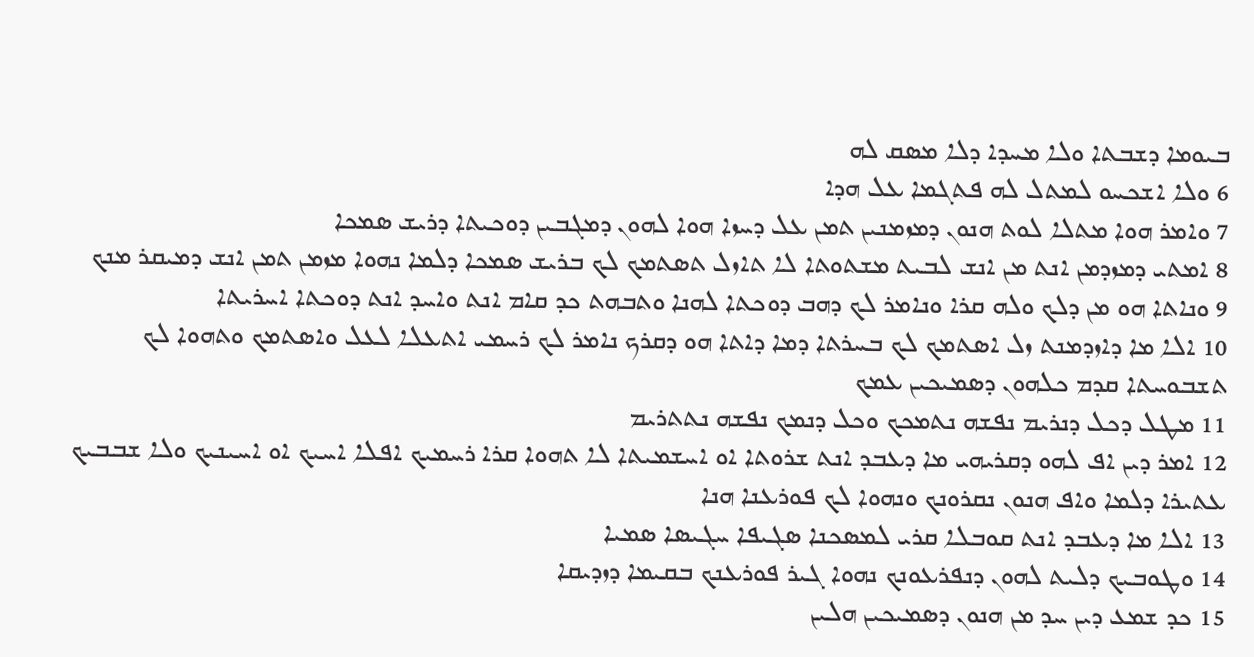ܒܝܘܡܐ ܕܫܒܬܐ ܘܠܐ ܡܚܕܐ ܕܠܐ ܡܤܩ ܠܗ
6 ܘܠܐ ܐܫܟܚܘ ܠܡܬܠ ܠܗ ܦܬܓܡܐ ܥܠ ܗܕܐ
7 ܘܐܡܪ ܗܘܐ ܡܬܠܐ ܠܘܬ ܗܢܘܢ ܕܡܙܡܢܝܢ ܬܡܢ ܥܠ ܕܚܙܐ ܗܘܐ ܠܗܘܢ ܕܡܓܒܝܢ ܕܘܟܝܬܐ ܕܪܝܫ ܤܡܟܐ
8 ܐܡܬܝ ܕܡܙܕܡܢ ܐܢܬ ܡܢ ܐܢܫ ܠܒܝܬ ܡܫܬܘܬܐ ܠܐ ܬܐܙܠ ܬܤܬܡܟ ܠܟ ܒܪܝܫ ܤܡܟܐ ܕܠܡܐ ܢܗܘܐ ܡܙܡܢ ܬܡܢ ܐܢܫ ܕܡܝܩܪ ܡܢܟ
9 ܘܢܐܬܐ ܗܘ ܡܢ ܕܠܟ ܘܠܗ ܩܪܐ ܘܢܐܡܪ ܠܟ ܕܗܒ ܕܘܟܬܐ ܠܗܢܐ ܘܬܒܗܬ ܟܕ ܩܐܡ ܐܢܬ ܘܐܚܕ ܐܢܬ ܕܘܟܬܐ ܐܚܪܝܬܐ
10 ܐܠܐ ܡܐ ܕܐܙܕܡܢܬ ܙܠ ܐܤܬܡܟ ܠܟ ܒܚܪܬܐ ܕܡܐ ܕܐܬܐ ܗܘ ܕܩܪܟ ܢܐܡܪ ܠܟ ܪܚܡܝ ܐܬܥܠܐ ܠܥܠ ܘܐܤܬܡܟ ܘܬܗܘܐ ܠܟ ܬܫܒܘܚܬܐ ܩܕܡ ܟܠܗܘܢ ܕܤܡܝܟܝܢ ܥܡܟ
11 ܡܛܠ ܕܟܠ ܕܢܪܝܡ ܢܦܫܗ ܢܬܡܟܟ ܘܟܠ ܕܢܡܟ ܢܦܫܗ ܢܬܬܪܝܡ
12 ܐܡܪ ܕܝܢ ܐܦ ܠܗܘ ܕܩܪܝܗܝ ܡܐ ܕܥܒܕ ܐܢܬ ܫܪܘܬܐ ܐܘ ܐܚܫܡܝܬܐ ܠܐ ܬܗܘܐ ܩܪܐ ܪܚܡܝܟ ܐܦܠܐ ܐܚܝܟ ܐܘ ܐܚܝܢܝܟ ܘܠܐ ܫܒܒܝܟ ܥܬܝܪܐ ܕܠܡܐ ܘܐܦ ܗܢܘܢ ܢܩܪܘܢܟ ܘܢܗܘܐ ܠܟ ܦܘܪܥܢܐ ܗܢܐ
13 ܐܠܐ ܡܐ ܕܥܒܕ ܐܢܬ ܩܘܒܠܐ ܩܪܝ ܠܡܤܟܢܐ ܤܓܝܦܐ ܚܓܝܤܐ ܤܡܝܐ
14 ܘܛܘܒܝܟ ܕܠܝܬ ܠܗܘܢ ܕܢܦܪܥܘܢܟ ܢܗܘܐ ܓܝܪ ܦܘܪܥܢܟ ܒܩܝܡܐ ܕܙܕܝܩܐ
15 ܟܕ ܫܡܥ ܕܝܢ ܚܕ ܡܢ ܗܢܘܢ ܕܤܡܝܟܝܢ ܗܠܝܢ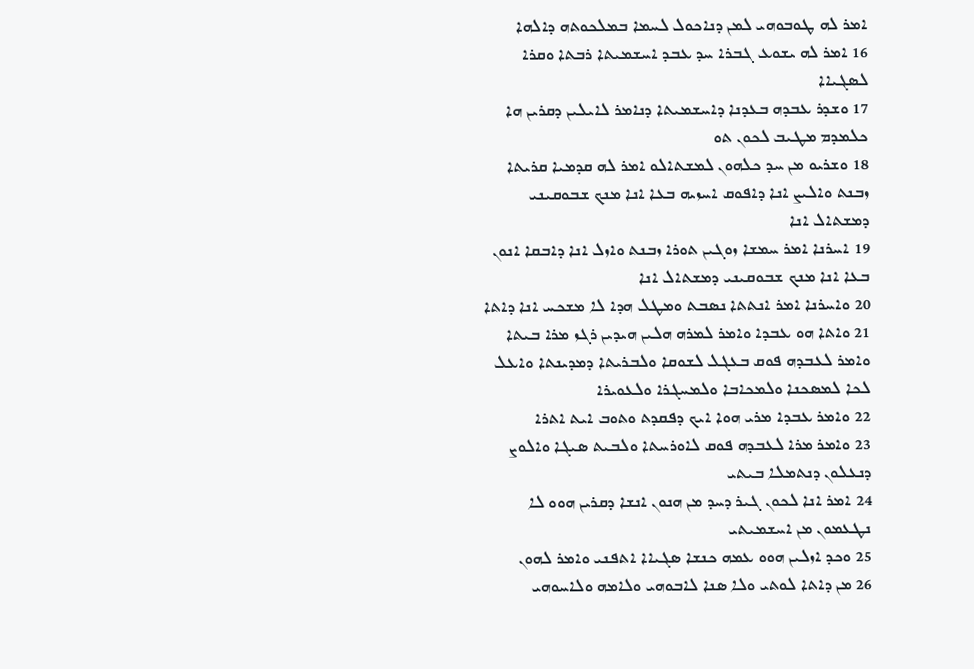ܐܡܪ ܠܗ ܛܘܒܘܗܝ ܠܡܢ ܕܢܐܟܘܠ ܠܚܡܐ ܒܡܠܟܘܬܗ ܕܐܠܗܐ
16 ܐܡܪ ܠܗ ܝܫܘܥ ܓܒܪܐ ܚܕ ܥܒܕ ܐܚܫܡܝܬܐ ܪܒܬܐ ܘܩܪܐ ܠܤܓܝܐܐ
17 ܘܫܕܪ ܥܒܕܗ ܒܥܕܢܐ ܕܐܚܫܡܝܬܐ ܕܢܐܡܪ ܠܐܝܠܝܢ ܕܩܪܝܢ ܗܐ ܟܠܡܕܡ ܡܛܝܒ ܠܟܘܢ ܬܘ
18 ܘܫܪܝܘ ܡܢ ܚܕ ܟܠܗܘܢ ܠܡܫܬܐܠܘ ܐܡܪ ܠܗ ܩܕܡܝܐ ܩܪܝܬܐ ܙܒܢܬ ܘܐܠܝܨ ܐܢܐ ܕܐܦܘܩ ܐܚܙܝܗ ܒܥܐ ܐܢܐ ܡܢܟ ܫܒܘܩܝܢܝ ܕܡܫܬܐܠ ܐܢܐ
19 ܐܚܪܢܐ ܐܡܪ ܚܡܫܐ ܙܘܓܝܢ ܬܘܪܐ ܙܒܢܬ ܘܐܙܠ ܐܢܐ ܕܐܒܩܐ ܐܢܘܢ ܒܥܐ ܐܢܐ ܡܢܟ ܫܒܘܩܝܢܝ ܕܡܫܬܐܠ ܐܢܐ
20 ܘܐܚܪܢܐ ܐܡܪ ܐܢܬܬܐ ܢܤܒܬ ܘܡܛܠ ܗܕܐ ܠܐ ܡܫܟܚ ܐܢܐ ܕܐܬܐ
21 ܘܐܬܐ ܗܘ ܥܒܕܐ ܘܐܡܪ ܠܡܪܗ ܗܠܝܢ ܗܝܕܝܢ ܪܓܙ ܡܪܐ ܒܝܬܐ ܘܐܡܪ ܠܥܒܕܗ ܦܘܩ ܒܥܓܠ ܠܫܘܩܐ ܘܠܒܪܝܬܐ ܕܡܕܝܢܬܐ ܘܐܥܠ ܠܟܐ ܠܡܤܟܢܐ ܘܠܡܟܐܒܐ ܘܠܡܚܓܪܐ ܘܠܥܘܝܪܐ
22 ܘܐܡܪ ܥܒܕܐ ܡܪܝ ܗܘܐ ܐܝܟ ܕܦܩܕܬ ܘܬܘܒ ܐܝܬ ܐܬܪܐ
23 ܘܐܡܪ ܡܪܐ ܠܥܒܕܗ ܦܘܩ ܠܐܘܪܚܬܐ ܘܠܒܝܬ ܤܝܓܐ ܘܐܠܘܨ ܕܢܥܠܘܢ ܕܢܬܡܠܐ ܒܝܬܝ
24 ܐܡܪ ܐܢܐ ܠܟܘܢ ܓܝܪ ܕܚܕ ܡܢ ܗܢܘܢ ܐܢܫܐ ܕܩܪܝܢ ܗܘܘ ܠܐ ܢܛܥܡܘܢ ܡܢ ܐܚܫܡܝܬܝ
25 ܘܟܕ ܐܙܠܝܢ ܗܘܘ ܥܡܗ ܟܢܫܐ ܤܓܝܐܐ ܐܬܦܢܝ ܘܐܡܪ ܠܗܘܢ
26 ܡܢ ܕܐܬܐ ܠܘܬܝ ܘܠܐ ܤܢܐ ܠܐܒܘܗܝ ܘܠܐܡܗ ܘܠܐܚܘܗܝ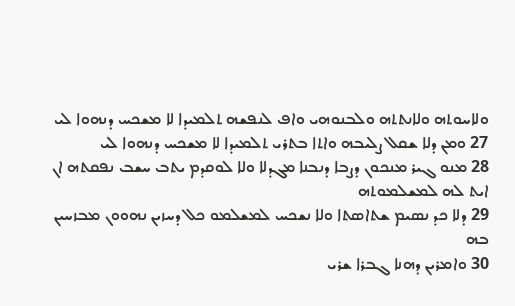ܘܠܐܚܘܬܗ ܘܠܐܢܬܬܗ ܘܠܒܢܘܗܝ ܘܐܦ ܠܢܦܫܗ ܬܠܡܝܕܐ ܠܐ ܡܫܟܚ ܕܢܗܘܐ ܠܝ
27 ܘܡܢ ܕܠܐ ܫܩܠ ܨܠܝܒܗ ܘܐܬܐ ܒܬܪܝ ܬܠܡܝܕܐ ܠܐ ܡܫܟܚ ܕܢܗܘܐ ܠܝ
28 ܡܢܘ ܓܝܪ ܡܢܟܘܢ ܕܨܒܐ ܕܢܒܢܐ ܡܓܕܠܐ ܘܠܐ ܠܘܩܕܡ ܝܬܒ ܚܫܒ ܢܦܩܬܗ ܐܢ ܐܝܬ ܠܗ ܠܡܫܠܡܘܬܗ
29 ܕܠܐ ܟܕ ܢܤܝܡ ܫܬܐܤܬܐ ܘܠܐ ܢܫܟܚ ܠܡܫܠܡܘ ܟܠ ܕܚܙܝܢ ܢܗܘܘܢ ܡܒܙܚܝܢ ܒܗ
30 ܘܐܡܪܝܢ ܕܗܢܐ ܓܒܪܐ ܫܪܝ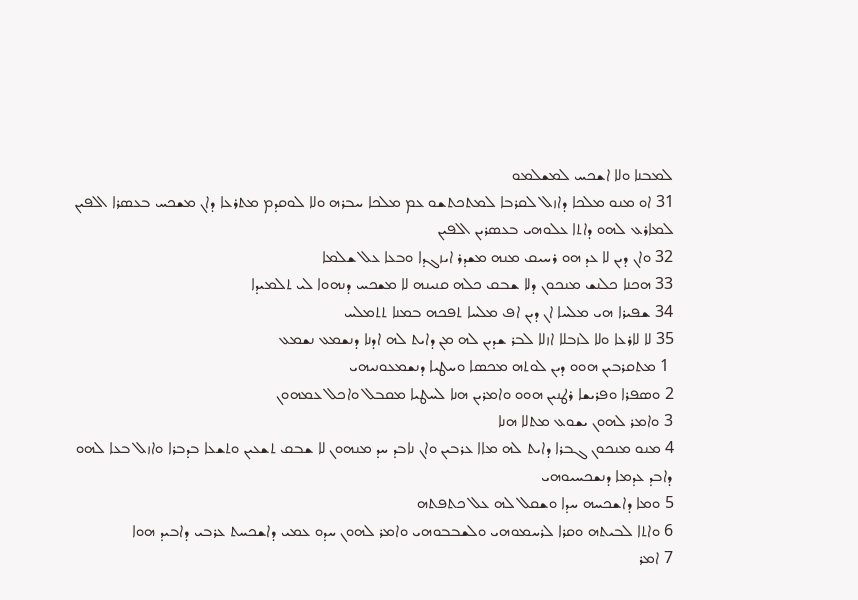ܠܡܒܢܐ ܘܠܐ ܐܫܟܚ ܠܡܫܠܡܘ
31 ܐܘ ܡܢܘ ܡܠܟܐ ܕܐܙܠ ܠܩܪܒܐ ܠܡܬܟܬܫܘ ܥܡ ܡܠܟܐ ܚܒܪܗ ܘܠܐ ܠܘܩܕܡ ܡܬܪܥܐ ܕܐܢ ܡܫܟܚ ܒܥܤܪܐ ܐܠܦܝܢ ܠܡܐܪܥ ܠܗܘ ܕܐܬܐ ܥܠܘܗܝ ܒܥܤܪܝܢ ܐܠܦܝܢ
32 ܘܐܢ ܕܝܢ ܠܐ ܥܕ ܗܘ ܪܚܝܩ ܡܢܗ ܡܫܕܪ ܐܝܙܓܕܐ ܘܒܥܐ ܥܠ ܫܠܡܐ
33 ܗܟܢܐ ܟܠܢܫ ܡܢܟܘܢ ܕܠܐ ܫܒܩ ܟܠܗ ܩܢܝܢܗ ܠܐ ܡܫܟܚ ܕܢܗܘܐ ܠܝ ܬܠܡܝܕܐ
34 ܫܦܝܪܐ ܗܝ ܡܠܚܐ ܐܢ ܕܝܢ ܐܦ ܡܠܚܐ ܬܦܟܗ ܒܡܢܐ ܬܬܡܠܚ
35 ܠܐ ܠܐܪܥܐ ܘܠܐ ܠܙܒܠܐ ܐܙܠܐ ܠܒܪ ܫܕܝܢ ܠܗ ܡܢ ܕܐܝܬ ܠܗ ܐܕܢܐ ܕܢܫܡܥ ܢܫܡܥ
 1 ܡܬܩܪܒܝܢ ܗܘܘ ܕܝܢ ܠܘܬܗ ܡܟܤܐ ܘܚܛܝܐ ܕܢܫܡܥܘܢܝܗܝ
2 ܘܤܦܪܐ ܘܦܪܝܫܐ ܪܛܢܝܢ ܗܘܘ ܘܐܡܪܝܢ ܗܢܐ ܠܚܛܝܐ ܡܩܒܠ ܘܐܟܠ ܥܡܗܘܢ
3 ܘܐܡܪ ܠܗܘܢ ܝܫܘܥ ܡܬܠܐ ܗܢܐ
4 ܡܢܘ ܡܢܟܘܢ ܓܒܪܐ ܕܐܝܬ ܠܗ ܡܐܐ ܥܪܒܝܢ ܘܐܢ ܢܐܒܕ ܚܕ ܡܢܗܘܢ ܠܐ ܫܒܩ ܬܫܥܝܢ ܘܬܫܥܐ ܒܕܒܪܐ ܘܐܙܠ ܒܥܐ ܠܗܘ ܕܐܒܕ ܥܕܡܐ ܕܢܫܟܚܝܘܗܝ
5 ܘܡܐ ܕܐܫܟܚܗ ܚܕܐ ܘܫܩܠ ܠܗ ܥܠ ܟܬܦܬܗ
6 ܘܐܬܐ ܠܒܝܬܗ ܘܩܪܐ ܠܪܚܡܘܗܝ ܘܠܫܒܒܘܗܝ ܘܐܡܪ ܠܗܘܢ ܚܕܘ ܥܡܝ ܕܐܫܟܚܬ ܥܪܒܝ ܕܐܒܝܕ ܗܘܐ
7 ܐܡܪ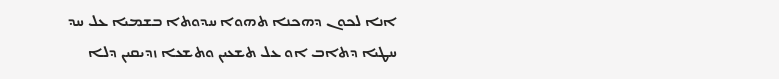ܐܢܐ ܠܟܘܢ ܕܗܟܢܐ ܬܗܘܐ ܚܕܘܬܐ ܒܫܡܝܐ ܥܠ ܚܕ ܚܛܝܐ ܕܬܐܒ ܐܘ ܥܠ ܬܫܥܝܢ ܘܬܫܥܐ ܙܕܝܩܝܢ ܕܠܐ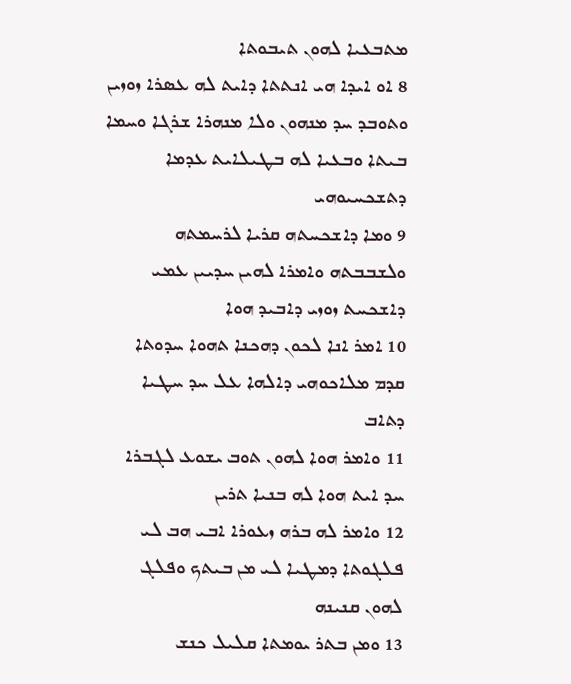ܡܬܒܥܝܐ ܠܗܘܢ ܬܝܒܘܬܐ
8 ܐܘ ܐܝܕܐ ܗܝ ܐܢܬܬܐ ܕܐܝܬ ܠܗ ܥܤܪܐ ܙܘܙܝܢ ܘܬܘܒܕ ܚܕ ܡܢܗܘܢ ܘܠܐ ܡܢܗܪܐ ܫܪܓܐ ܘܚܡܐ ܒܝܬܐ ܘܒܥܝܐ ܠܗ ܒܛܝܠܐܝܬ ܥܕܡܐ ܕܬܫܟܚܝܘܗܝ
9 ܘܡܐ ܕܐܫܟܚܬܗ ܩܪܝܐ ܠܪܚܡܬܗ ܘܠܫܒܒܬܗ ܘܐܡܪܐ ܠܗܝܢ ܚܕܝܝܢ ܥܡܝ ܕܐܫܟܚܬ ܙܘܙܝ ܕܐܒܝܕ ܗܘܐ
10 ܐܡܪ ܐܢܐ ܠܟܘܢ ܕܗܟܢܐ ܬܗܘܐ ܚܕܘܬܐ ܩܕܡ ܡܠܐܟܘܗܝ ܕܐܠܗܐ ܥܠ ܚܕ ܚܛܝܐ ܕܬܐܒ
11 ܘܐܡܪ ܗܘܐ ܠܗܘܢ ܬܘܒ ܝܫܘܥ ܠܓܒܪܐ ܚܕ ܐܝܬ ܗܘܐ ܠܗ ܒܢܝܐ ܬܪܝܢ
12 ܘܐܡܪ ܠܗ ܒܪܗ ܙܥܘܪܐ ܐܒܝ ܗܒ ܠܝ ܦܠܓܘܬܐ ܕܡܛܝܐ ܠܝ ܡܢ ܒܝܬܟ ܘܦܠܓ ܠܗܘܢ ܩܢܝܢܗ
13 ܘܡܢ ܒܬܪ ܝܘܡܬܐ ܩܠܝܠ ܟܢܫ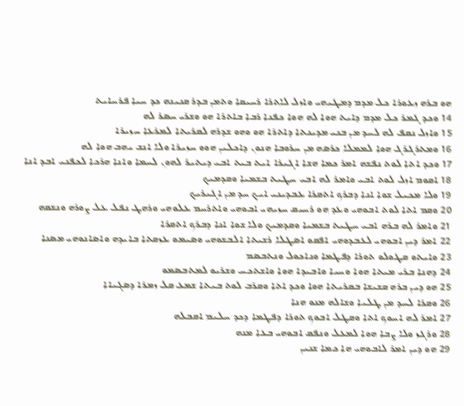ܗܘ ܒܪܗ ܙܥܘܪܐ ܟܠ ܡܕܡ ܕܡܛܝܗܝ ܘܐܙܠ ܠܐܬܪܐ ܪܚܝܩܐ ܘܬܡܢ ܒܕܪ ܩܢܝܢܗ ܟܕ ܚܝܐ ܦܪܚܐܝܬ
14 ܘܟܕ ܓܡܪ ܟܠ ܡܕܡ ܕܐܝܬ ܗܘܐ ܠܗ ܗܘܐ ܟܦܢܐ ܪܒܐ ܒܐܬܪܐ ܗܘ ܘܫܪܝ ܚܤܪ ܠܗ
15 ܘܐܙܠ ܢܩܦ ܠܗ ܠܚܕ ܡܢ ܒܢܝ ܡܕܝܢܬܐ ܕܐܬܪܐ ܗܘ ܘܗܘ ܫܕܪܗ ܠܩܪܝܬܐ ܠܡܪܥܐ ܚܙܝܪܐ
16 ܘܡܬܪܓܪܓ ܗܘܐ ܠܡܡܠܐ ܟܪܤܗ ܡܢ ܚܪܘܒܐ ܗܢܘܢ ܕܐܟܠܝܢ ܗܘܘ ܚܙܝܪܐ ܘܠܐ ܐܢܫ ܝܗܒ ܗܘܐ ܠܗ
17 ܘܟܕ ܐܬܐ ܠܘܬ ܢܦܫܗ ܐܡܪ ܟܡܐ ܗܫܐ ܐܓܝܪܐ ܐܝܬ ܒܝܬ ܐܒܝ ܕܝܬܝܪ ܠܗܘܢ ܠܚܡܐ ܘܐܢܐ ܗܪܟܐ ܠܟܦܢܝ ܐܒܕ ܐܢܐ
18 ܐܩܘܡ ܐܙܠ ܠܘܬ ܐܒܝ ܘܐܡܪ ܠܗ ܐܒܝ ܚܛܝܬ ܒܫܡܝܐ ܘܩܕܡܝܟ
19 ܘܠܐ ܡܟܝܠ ܫܘܐ ܐܢܐ ܕܒܪܟ ܐܬܩܪܐ ܥܒܕܝܢܝ ܐܝܟ ܚܕ ܡܢ ܐܓܝܪܝܟ
20 ܘܩܡ ܐܬܐ ܠܘܬ ܐܒܘܗܝ ܘܥܕ ܗܘ ܪܚܝܩ ܚܙܝܗܝ ܐܒܘܗܝ ܘܐܬܪܚܡ ܥܠܘܗܝ ܘܪܗܛ ܢܦܠ ܥܠ ܨܘܪܗ ܘܢܫܩܗ
21 ܘܐܡܪ ܠܗ ܒܪܗ ܐܒܝ ܚܛܝܬ ܒܫܡܝܐ ܘܩܕܡܝܟ ܘܠܐ ܫܘܐ ܐܢܐ ܕܒܪܟ ܐܬܩܪܐ
22 ܐܡܪ ܕܝܢ ܐܒܘܗܝ ܠܥܒܕܘܗܝ ܐܦܩܘ ܐܤܛܠܐ ܪܫܝܬܐ ܐܠܒܫܘܗܝ ܘܤܝܡܘ ܥܙܩܬܐ ܒܐܝܕܗ ܘܐܤܐܢܘܗܝ ܡܤܢܐ
23 ܘܐܝܬܘ ܩܛܘܠܘ ܬܘܪܐ ܕܦܛܡܐ ܘܢܐܟܘܠ ܘܢܬܒܤܡ
24 ܕܗܢܐ ܒܪܝ ܡܝܬܐ ܗܘܐ ܘܚܝܐ ܘܐܒܝܕܐ ܗܘܐ ܘܐܫܬܟܚ ܘܫܪܝܘ ܠܡܬܒܤܡܘ
25 ܗܘ ܕܝܢ ܒܪܗ ܩܫܝܫܐ ܒܩܪܝܬܐ ܗܘܐ ܘܟܕ ܐܬܐ ܘܩܪܒ ܠܘܬ ܒܝܬܐ ܫܡܥ ܩܠ ܙܡܪܐ ܕܤܓܝܐܐ
26 ܘܩܪܐ ܠܚܕ ܡܢ ܛܠܝܐ ܘܫܐܠܗ ܡܢܘ ܗܢܐ
27 ܐܡܪ ܠܗ ܐܚܘܟ ܐܬܐ ܘܩܛܠ ܐܒܘܟ ܬܘܪܐ ܕܦܛܡܐ ܕܟܕ ܚܠܝܡ ܐܩܒܠܗ
28 ܘܪܓܙ ܘܠܐ ܨܒܐ ܗܘܐ ܠܡܥܠ ܘܢܦܩ ܐܒܘܗܝ ܒܥܐ ܡܢܗ
29 ܗܘ ܕܝܢ ܐܡܪ ܠܐܒܘܗܝ ܗܐ ܟܡܐ ܫܢܝܢ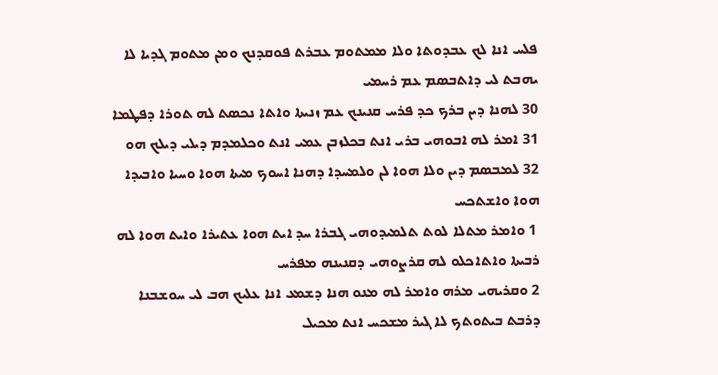ܦܠܚ ܐܢܐ ܠܟ ܥܒܕܘܬܐ ܘܠܐ ܡܡܬܘܡ ܥܒܪܬ ܦܘܩܕܢܟ ܘܡܢ ܡܬܘܡ ܓܕܝܐ ܠܐ ܝܗܒܬ ܠܝ ܕܐܬܒܤܡ ܥܡ ܪܚܡܝ
30 ܠܗܢܐ ܕܝܢ ܒܪܟ ܟܕ ܦܪܚ ܩܢܝܢܟ ܥܡ ܙܢܝܬܐ ܘܐܬܐ ܢܟܤܬ ܠܗ ܬܘܪܐ ܕܦܛܡܐ
31 ܐܡܪ ܠܗ ܐܒܘܗܝ ܒܪܝ ܐܢܬ ܒܟܠܙܒܢ ܥܡܝ ܐܢܬ ܘܟܠܡܕܡ ܕܝܠܝ ܕܝܠܟ ܗܘ
32 ܠܡܒܤܡ ܕܝܢ ܘܠܐ ܗܘܐ ܠܢ ܘܠܡܚܕܐ ܕܗܢܐ ܐܚܘܟ ܡܝܬܐ ܗܘܐ ܘܚܝܐ ܘܐܒܝܕܐ ܗܘܐ ܘܐܫܬܟܚ
 1 ܘܐܡܪ ܡܬܠܐ ܠܘܬ ܬܠܡܝܕܘܗܝ ܓܒܪܐ ܚܕ ܐܝܬ ܗܘܐ ܥܬܝܪܐ ܘܐܝܬ ܗܘܐ ܠܗ ܪܒܝܬܐ ܘܐܬܐܟܠܘ ܠܗ ܩܪܨܘܗܝ ܕܩܢܝܢܗ ܡܦܪܚ
2 ܘܩܪܝܗܝ ܡܪܗ ܘܐܡܪ ܠܗ ܡܢܘ ܗܢܐ ܕܫܡܥ ܐܢܐ ܥܠܝܟ ܗܒ ܠܝ ܚܘܫܒܢܐ ܕܪܒܬ ܒܝܬܘܬܟ ܠܐ ܓܝܪ ܡܫܟܚ ܐܢܬ ܡܟܝܠ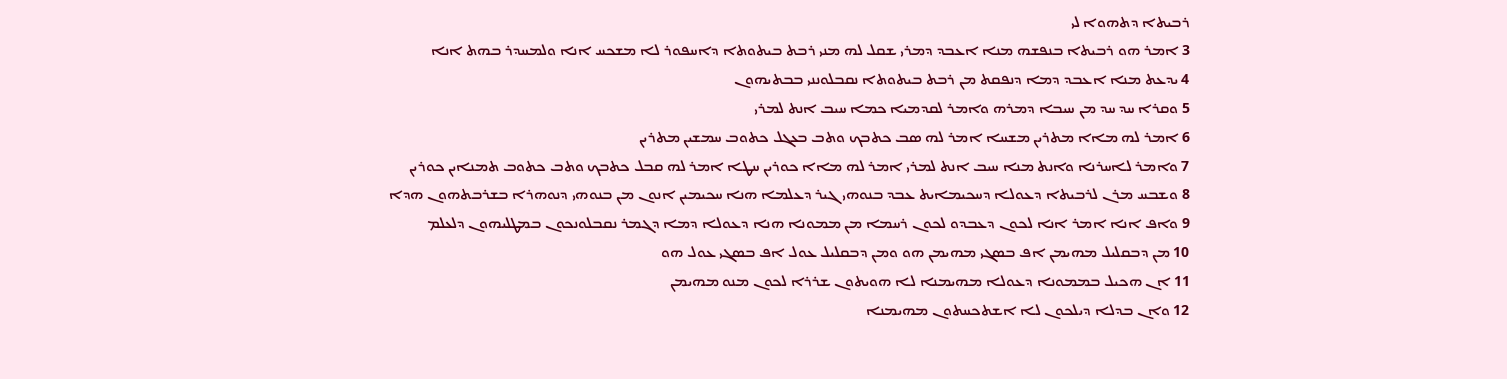ܪܒܝܬܐ ܕܬܗܘܐ ܠܝ
3 ܐܡܪ ܗܘ ܪܒܝܬܐ ܒܢܦܫܗ ܡܢܐ ܐܥܒܕ ܕܡܪܝ ܫܩܠ ܠܗ ܡܢܝ ܪܒܬ ܒܝܬܘܬܐ ܕܐܚܦܘܪ ܠܐ ܡܫܟܚ ܐܢܐ ܘܠܡܚܕܪ ܒܗܬ ܐܢܐ
4 ܝܕܥܬ ܡܢܐ ܐܥܒܕ ܕܡܐ ܕܢܦܩܬ ܡܢ ܪܒܬ ܒܝܬܘܬܐ ܢܩܒܠܘܢܢܝ ܒܒܬܝܗܘܢ
5 ܘܩܪܐ ܚܕ ܚܕ ܡܢ ܚܝܒܐ ܕܡܪܗ ܘܐܡܪ ܠܩܕܡܝܐ ܟܡܐ ܚܝܒ ܐܢܬ ܠܡܪܝ
6 ܐܡܪ ܠܗ ܡܐܐ ܡܬܪܝܢ ܡܫܚܐ ܐܡܪ ܠܗ ܤܒ ܟܬܒܟ ܘܬܒ ܒܥܓܠ ܟܬܘܒ ܚܡܫܝܢ ܡܬܪܝܢ
7 ܘܐܡܪ ܠܐܚܪܢܐ ܘܐܢܬ ܡܢܐ ܚܝܒ ܐܢܬ ܠܡܪܝ ܐܡܪ ܠܗ ܡܐܐ ܟܘܪܝܢ ܚܛܐ ܐܡܪ ܠܗ ܩܒܠ ܟܬܒܟ ܘܬܒ ܟܬܘܒ ܬܡܢܐܝܢ ܟܘܪܝܢ
8 ܘܫܒܚ ܡܪܢ ܠܪܒܝܬܐ ܕܥܘܠܐ ܕܚܟܝܡܐܝܬ ܥܒܕ ܒܢܘܗܝ ܓܝܪ ܕܥܠܡܐ ܗܢܐ ܚܟܝܡܝܢ ܐܢܘܢ ܡܢ ܒܢܘܗܝ ܕܢܘܗܪܐ ܒܫܪܒܬܗܘܢ ܗܕܐ
9 ܘܐܦ ܐܢܐ ܐܡܪ ܐܢܐ ܠܟܘܢ ܕܥܒܕܘ ܠܟܘܢ ܪܚܡܐ ܡܢ ܡܡܘܢܐ ܗܢܐ ܕܥܘܠܐ ܕܡܐ ܕܓܡܪ ܢܩܒܠܘܢܟܘܢ ܒܡܛܠܝܗܘܢ ܕܠܥܠܡ
10 ܡܢ ܕܒܩܠܝܠ ܡܗܝܡܢ ܐܦ ܒܤܓܝ ܡܗܝܡܢ ܗܘ ܘܡܢ ܕܒܩܠܝܠ ܥܘܠ ܐܦ ܒܤܓܝ ܥܘܠ ܗܘ
11 ܐܢ ܗܟܝܠ ܒܡܡܘܢܐ ܕܥܘܠܐ ܡܗܝܡܢܐ ܠܐ ܗܘܝܬܘܢ ܫܪܪܐ ܠܟܘܢ ܡܢܘ ܡܗܝܡܢ
12 ܘܐܢ ܒܕܠܐ ܕܝܠܟܘܢ ܠܐ ܐܫܬܟܚܬܘܢ ܡܗܝܡܢܐ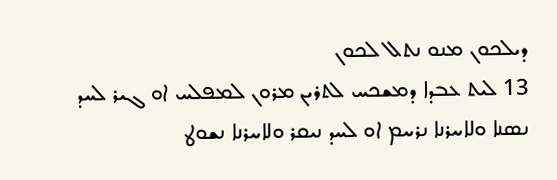ܕܝܠܟܘܢ ܡܢܘ ܢܬܠ ܠܟܘܢ
13 ܠܝܬ ܥܒܕܐ ܕܡܫܟܚ ܠܬܪܝܢ ܡܪܘܢ ܠܡܦܠܚ ܐܘ ܓܝܪ ܠܚܕ ܢܤܢܐ ܘܠܐܚܪܢܐ ܢܪܚܡ ܐܘ ܠܚܕ ܢܝܩܪ ܘܠܐܚܪܢܐ ܢܫܘܛ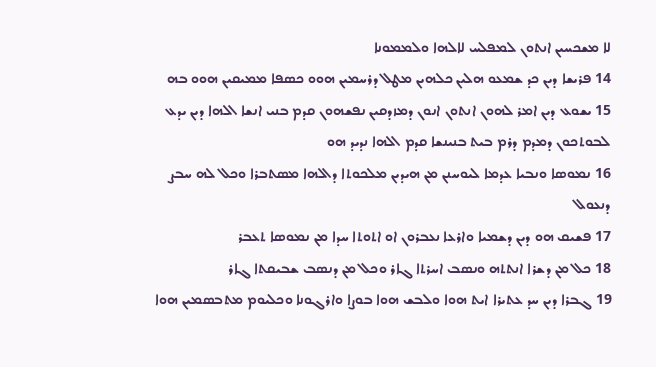ܠܐ ܡܫܟܚܝܢ ܐܢܬܘܢ ܠܡܦܠܚ ܠܐܠܗܐ ܘܠܡܡܘܢܐ
14 ܦܪܝܫܐ ܕܝܢ ܟܕ ܫܡܥܘ ܗܠܝܢ ܟܠܗܝܢ ܡܛܠ ܕܪܚܡܝܢ ܗܘܘ ܟܤܦܐ ܡܡܝܩܝܢ ܗܘܘ ܒܗ
15 ܝܫܘܥ ܕܝܢ ܐܡܪ ܠܗܘܢ ܐܢܬܘܢ ܐܢܘܢ ܕܡܙܕܩܝܢ ܢܦܫܗܘܢ ܩܕܡ ܒܢܝ ܐܢܫܐ ܐܠܗܐ ܕܝܢ ܝܕܥ ܠܒܘܬܟܘܢ ܕܡܕܡ ܕܪܡ ܒܝܬ ܒܢܝܢܫܐ ܩܕܡ ܐܠܗܐ ܢܕܝܕ ܗܘ
16 ܢܡܘܤܐ ܘܢܒܝܐ ܥܕܡܐ ܠܝܘܚܢܢ ܡܢ ܗܝܕܝܢ ܡܠܟܘܬܐ ܕܐܠܗܐ ܡܤܬܒܪܐ ܘܟܠ ܠܗ ܚܒܨ ܕܢܥܘܠ
17 ܦܫܝܩ ܗܘ ܕܝܢ ܕܫܡܝܐ ܘܐܪܥܐ ܢܥܒܪܘܢ ܐܘ ܐܬܘܬܐ ܚܕܐ ܡܢ ܢܡܘܤܐ ܬܥܒܪ
18 ܟܠ ܡܢ ܕܫܪܐ ܐܢܬܬܗ ܘܢܤܒ ܐܚܪܬܐ ܓܐܪ ܘܟܠ ܡܢ ܕܢܤܒ ܫܒܝܩܬܐ ܓܐܪ
19 ܓܒܪܐ ܕܝܢ ܚܕ ܥܬܝܪܐ ܐܝܬ ܗܘܐ ܘܠܒܫ ܗܘܐ ܒܘܨܐ ܘܐܪܓܘܢܐ ܘܟܠܝܘܡ ܡܬܒܤܡܝܢ ܗܘܐ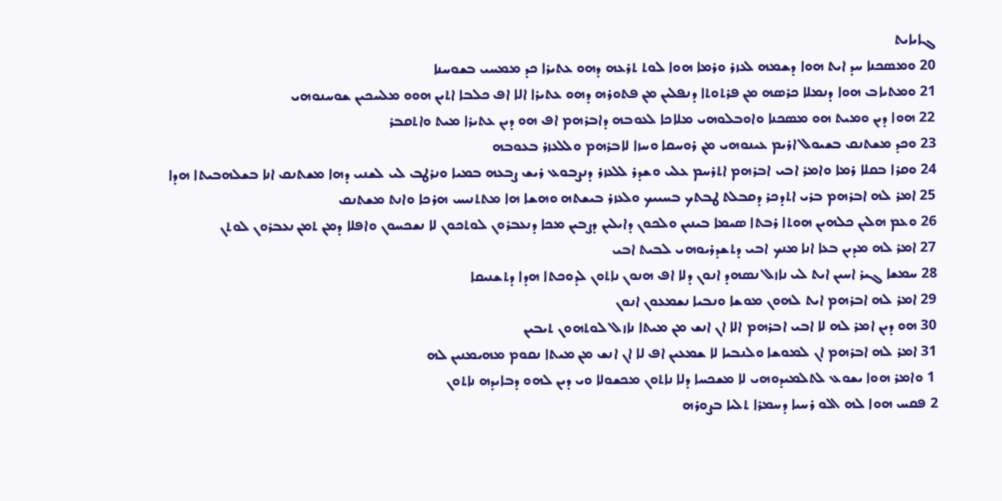ܓܐܝܐܝܬ
20 ܘܡܤܟܢܐ ܚܕ ܐܝܬ ܗܘܐ ܕܫܡܗ ܠܥܙܪ ܘܪܡܐ ܗܘܐ ܠܘܬ ܬܪܥܗ ܕܗܘ ܥܬܝܪܐ ܟܕ ܡܡܚܝ ܒܫܘܚܢܐ
21 ܘܡܬܝܐܒ ܗܘܐ ܕܢܡܠܐ ܟܪܤܗ ܡܢ ܦܪܬܘܬܐ ܕܢܦܠܝܢ ܡܢ ܦܬܘܪܗ ܕܗܘ ܥܬܝܪܐ ܐܠܐ ܐܦ ܟܠܒܐ ܐܬܝܢ ܗܘܘ ܡܠܚܟܝܢ ܫܘܚܢܘܗܝ
22 ܗܘܐ ܕܝܢ ܘܡܝܬ ܗܘ ܡܤܟܢܐ ܘܐܘܒܠܘܗܝ ܡܠܐܟܐ ܠܥܘܒܗ ܕܐܒܪܗܡ ܐܦ ܗܘ ܕܝܢ ܥܬܝܪܐ ܡܝܬ ܘܐܬܩܒܪ
23 ܘܟܕ ܡܫܬܢܩ ܒܫܝܘܠ ܐܪܝܡ ܥܝܢܘܗܝ ܡܢ ܪܘܚܩܐ ܘܚܙܐ ܠܐܒܪܗܡ ܘܠܠܥܙܪ ܒܥܘܒܗ
24 ܘܩܪܐ ܒܩܠܐ ܪܡܐ ܘܐܡܪ ܐܒܝ ܐܒܪܗܡ ܐܬܪܚܡ ܥܠܝ ܘܫܕܪ ܠܠܥܙܪ ܕܢܨܒܘܥ ܪܝܫ ܨܒܥܗ ܒܡܝܐ ܘܢܪܛܒ ܠܝ ܠܫܢܝ ܕܗܐ ܡܫܬܢܩ ܐܢܐ ܒܫܠܗܒܝܬܐ ܗܕܐ
25 ܐܡܪ ܠܗ ܐܒܪܗܡ ܒܪܝ ܐܬܕܟܪ ܕܩܒܠܬ ܛܒܬܟ ܒܚܝܝܟ ܘܠܥܙܪ ܒܝܫܬܗ ܘܗܫܐ ܗܐ ܡܬܬܢܝܚ ܗܪܟܐ ܘܐܢܬ ܡܫܬܢܩ
26 ܘܥܡ ܗܠܝܢ ܟܠܗܝܢ ܗܘܬܐ ܪܒܬܐ ܤܝܡܐ ܒܝܢܝܢ ܘܠܟܘܢ ܕܐܝܠܝܢ ܕܨܒܝܢ ܡܟܐ ܕܢܥܒܪܘܢ ܠܘܬܟܘܢ ܠܐ ܢܫܟܚܘܢ ܘܐܦܠܐ ܕܡܢ ܬܡܢ ܢܥܒܪܘܢ ܠܘܬܢ
27 ܐܡܪ ܠܗ ܡܕܝܢ ܒܥܐ ܐܢܐ ܡܢܟ ܐܒܝ ܕܬܫܕܪܝܘܗܝ ܠܒܝܬ ܐܒܝ
28 ܚܡܫܐ ܓܝܪ ܐܚܝܢ ܐܝܬ ܠܝ ܢܐܙܠ ܢܤܗܕ ܐܢܘܢ ܕܠܐ ܐܦ ܗܢܘܢ ܢܐܬܘܢ ܠܕܘܟܬܐ ܗܕܐ ܕܬܫܢܝܩܐ
29 ܐܡܪ ܠܗ ܐܒܪܗܡ ܐܝܬ ܠܗܘܢ ܡܘܫܐ ܘܢܒܝܐ ܢܫܡܥܘܢ ܐܢܘܢ
30 ܗܘ ܕܝܢ ܐܡܪ ܠܗ ܠܐ ܐܒܝ ܐܒܪܗܡ ܐܠܐ ܐܢ ܐܢܫ ܡܢ ܡܝܬܐ ܢܐܙܠ ܠܘܬܗܘܢ ܬܝܒܝܢ
31 ܐܡܪ ܠܗ ܐܒܪܗܡ ܐܢ ܠܡܘܫܐ ܘܠܢܒܝܐ ܠܐ ܫܡܥܝܢ ܐܦ ܠܐ ܐܢ ܐܢܫ ܡܢ ܡܝܬܐ ܢܩܘܡ ܡܗܝܡܢܝܢ ܠܗ
 1 ܘܐܡܪ ܗܘܐ ܝܫܘܥ ܠܬܠܡܝܕܘܗܝ ܠܐ ܡܫܟܚܐ ܕܠܐ ܢܐܬܘܢ ܡܟܫܘܠܐ ܘܝ ܕܝܢ ܠܗܘ ܕܒܐܝܕܗ ܢܐܬܘܢ
2 ܦܩܚ ܗܘܐ ܠܗ ܐܠܘ ܪܚܝܐ ܕܚܡܪܐ ܬܠܝܐ ܒܨܘܪܗ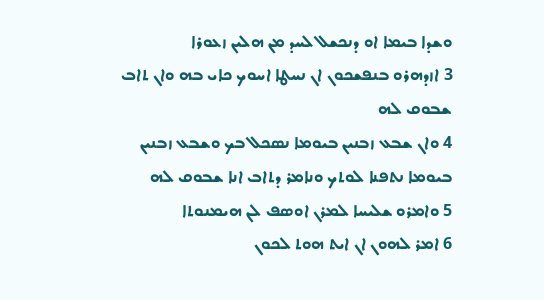ܘܫܕܐ ܒܝܡܐ ܐܘ ܕܢܟܫܠ ܠܚܕ ܡܢ ܗܠܝܢ ܙܥܘܪܐ
3 ܐܙܕܗܪܘ ܒܢܦܫܟܘܢ ܐܢ ܢܚܛܐ ܐܚܘܟ ܟܐܝ ܒܗ ܘܐܢ ܬܐܒ ܫܒܘܩ ܠܗ
4 ܘܐܢ ܫܒܥ ܙܒܢܝܢ ܒܝܘܡܐ ܢܤܟܠ ܒܟ ܘܫܒܥ ܙܒܢܝܢ ܒܝܘܡܐ ܢܬܦܢܐ ܠܘܬܟ ܘܢܐܡܪ ܕܬܐܒ ܐܢܐ ܫܒܘܩ ܠܗ
5 ܘܐܡܪܘ ܫܠܝܚܐ ܠܡܪܢ ܐܘܤܦ ܠܢ ܗܝܡܢܘܬܐ
6 ܐܡܪ ܠܗܘܢ ܐܢ ܐܝܬ ܗܘܬ ܠܟܘܢ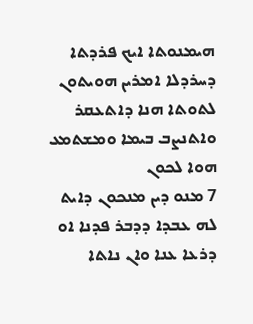ܗܝܡܢܘܬܐ ܐܝܟ ܦܪܕܬܐ ܕܚܪܕܠܐ ܐܡܪܝܢ ܗܘܝܬܘܢ ܠܬܘܬܐ ܗܢܐ ܕܐܬܥܩܪ ܘܐܬܢܨܒ ܒܝܡܐ ܘܡܫܬܡܥ ܗܘܐ ܠܟܘܢ
7 ܡܢܘ ܕܝܢ ܡܢܟܘܢ ܕܐܝܬ ܠܗ ܥܒܕܐ ܕܕܒܪ ܦܕܢܐ ܐܘ ܕܪܥܐ ܥܢܐ ܘܐܢ ܢܐܬܐ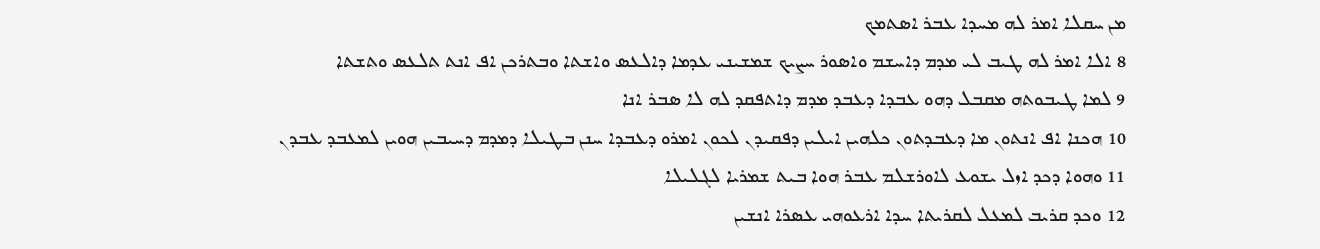ܡܢ ܚܩܠܐ ܐܡܪ ܠܗ ܡܚܕܐ ܥܒܪ ܐܤܬܡܟ
8 ܐܠܐ ܐܡܪ ܠܗ ܛܝܒ ܠܝ ܡܕܡ ܕܐܚܫܡ ܘܐܤܘܪ ܚܨܝܟ ܫܡܫܝܢܝ ܥܕܡܐ ܕܐܠܥܤ ܘܐܫܬܐ ܘܒܬܪܟܢ ܐܦ ܐܢܬ ܬܠܥܤ ܘܬܫܬܐ
9 ܠܡܐ ܛܝܒܘܬܗ ܡܩܒܠ ܕܗܘ ܥܒܕܐ ܕܥܒܕ ܡܕܡ ܕܐܬܦܩܕ ܠܗ ܠܐ ܤܒܪ ܐܢܐ
10 ܗܟܢܐ ܐܦ ܐܢܬܘܢ ܡܐ ܕܥܒܕܬܘܢ ܟܠܗܝܢ ܐܝܠܝܢ ܕܦܩܝܕܢ ܠܟܘܢ ܐܡܪܘ ܕܥܒܕܐ ܚܢܢ ܒܛܝܠܐ ܕܡܕܡ ܕܚܝܒܝܢ ܗܘܝܢ ܠܡܥܒܕ ܥܒܕܢ
11 ܘܗܘܐ ܕܟܕ ܐܙܠ ܝܫܘܥ ܠܐܘܪܫܠܡ ܥܒܪ ܗܘܐ ܒܝܬ ܫܡܪܝܐ ܠܓܠܝܠܐ
12 ܘܟܕ ܩܪܝܒ ܠܡܥܠ ܠܩܪܝܬܐ ܚܕܐ ܐܪܥܘܗܝ ܥܤܪܐ ܐܢܫܝܢ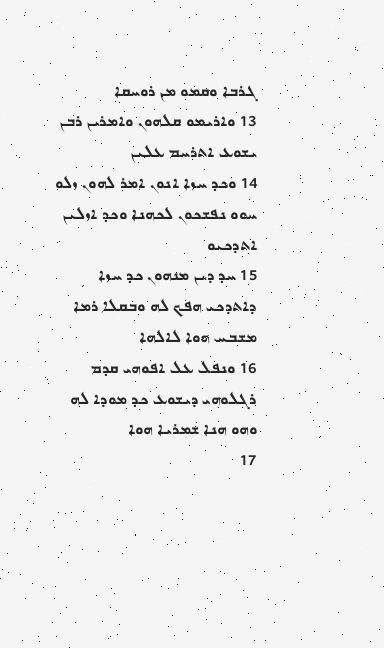ܓܪܒܐ ܘܩܡܘ ܡܢ ܪܘܚܩܐ
13 ܘܐܪܝܡܘ ܩܠܗܘܢ ܘܐܡܪܝܢ ܪܒܢ ܝܫܘܥ ܐܬܪܚܡ ܥܠܝܢ
14 ܘܟܕ ܚܙܐ ܐܢܘܢ ܐܡܪ ܠܗܘܢ ܙܠܘ ܚܘܘ ܢܦܫܟܘܢ ܠܟܗܢܐ ܘܟܕ ܐܙܠܝܢ ܐܬܕܟܝܘ
15 ܚܕ ܕܝܢ ܡܢܗܘܢ ܟܕ ܚܙܐ ܕܐܬܕܟܝ ܗܦܟ ܠܗ ܘܒܩܠܐ ܪܡܐ ܡܫܒܚ ܗܘܐ ܠܐܠܗܐ
16 ܘܢܦܠ ܥܠ ܐܦܘܗܝ ܩܕܡ ܪܓܠܘܗܝ ܕܝܫܘܥ ܟܕ ܡܘܕܐ ܠܗ ܘܗܘ ܗܢܐ ܫܡܪܝܐ ܗܘܐ
17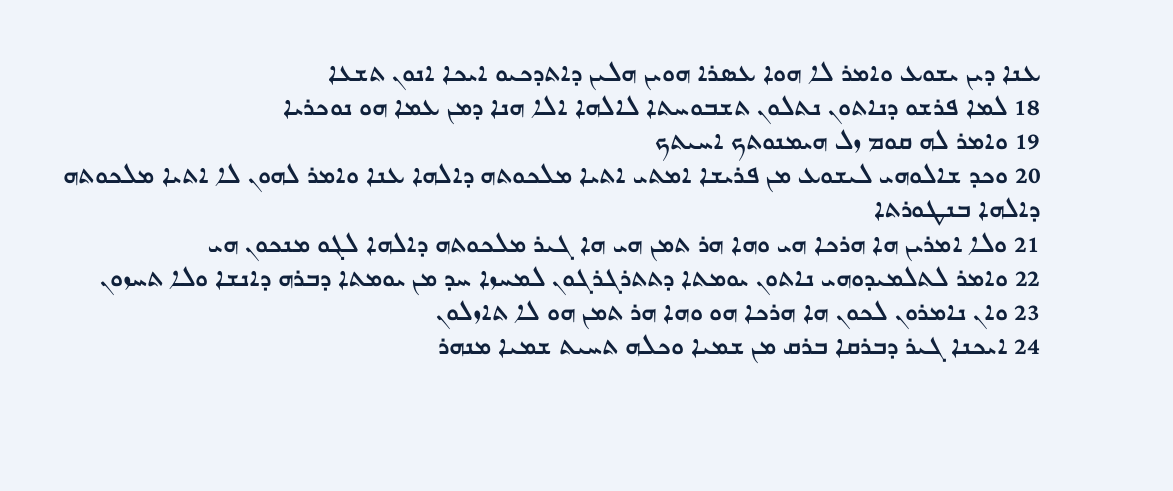ܥܢܐ ܕܝܢ ܝܫܘܥ ܘܐܡܪ ܠܐ ܗܘܐ ܥܤܪܐ ܗܘܝܢ ܗܠܝܢ ܕܐܬܕܟܝܘ ܐܝܟܐ ܐܢܘܢ ܬܫܥܐ
18 ܠܡܐ ܦܪܫܘ ܕܢܐܬܘܢ ܢܬܠܘܢ ܬܫܒܘܚܬܐ ܠܐܠܗܐ ܐܠܐ ܗܢܐ ܕܡܢ ܥܡܐ ܗܘ ܢܘܟܪܝܐ
19 ܘܐܡܪ ܠܗ ܩܘܡ ܙܠ ܗܝܡܢܘܬܟ ܐܚܝܬܟ
20 ܘܟܕ ܫܐܠܘܗܝ ܠܝܫܘܥ ܡܢ ܦܪܝܫܐ ܐܡܬܝ ܐܬܝܐ ܡܠܟܘܬܗ ܕܐܠܗܐ ܥܢܐ ܘܐܡܪ ܠܗܘܢ ܠܐ ܐܬܝܐ ܡܠܟܘܬܗ ܕܐܠܗܐ ܒܢܛܘܪܬܐ
21 ܘܠܐ ܐܡܪܝܢ ܗܐ ܗܪܟܐ ܗܝ ܘܗܐ ܗܪ ܬܡܢ ܗܝ ܗܐ ܓܝܪ ܡܠܟܘܬܗ ܕܐܠܗܐ ܠܓܘ ܡܢܟܘܢ ܗܝ
22 ܘܐܡܪ ܠܬܠܡܝܕܘܗܝ ܢܐܬܘܢ ܝܘܡܬܐ ܕܬܬܪܓܪܓܘܢ ܠܡܚܙܐ ܚܕ ܡܢ ܝܘܡܬܐ ܕܒܪܗ ܕܐܢܫܐ ܘܠܐ ܬܚܙܘܢ
23 ܘܐܢ ܢܐܡܪܘܢ ܠܟܘܢ ܗܐ ܗܪܟܐ ܗܘ ܘܗܐ ܗܪ ܬܡܢ ܗܘ ܠܐ ܬܐܙܠܘܢ
24 ܐܝܟܢܐ ܓܝܪ ܕܒܪܩܐ ܒܪܩ ܡܢ ܫܡܝܐ ܘܟܠܗ ܬܚܝܬ ܫܡܝܐ ܡܢܗܪ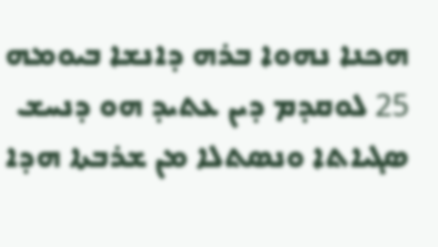ܗܟܢܐ ܢܗܘܐ ܒܪܗ ܕܐܢܫܐ ܒܝܘܡܗ
25 ܠܘܩܕܡ ܕܝܢ ܥܬܝܕ ܗܘ ܕܢܚܫ ܤܓܝܐܬܐ ܘܢܤܬܠܐ ܡܢ ܫܪܒܬܐ ܗܕܐ